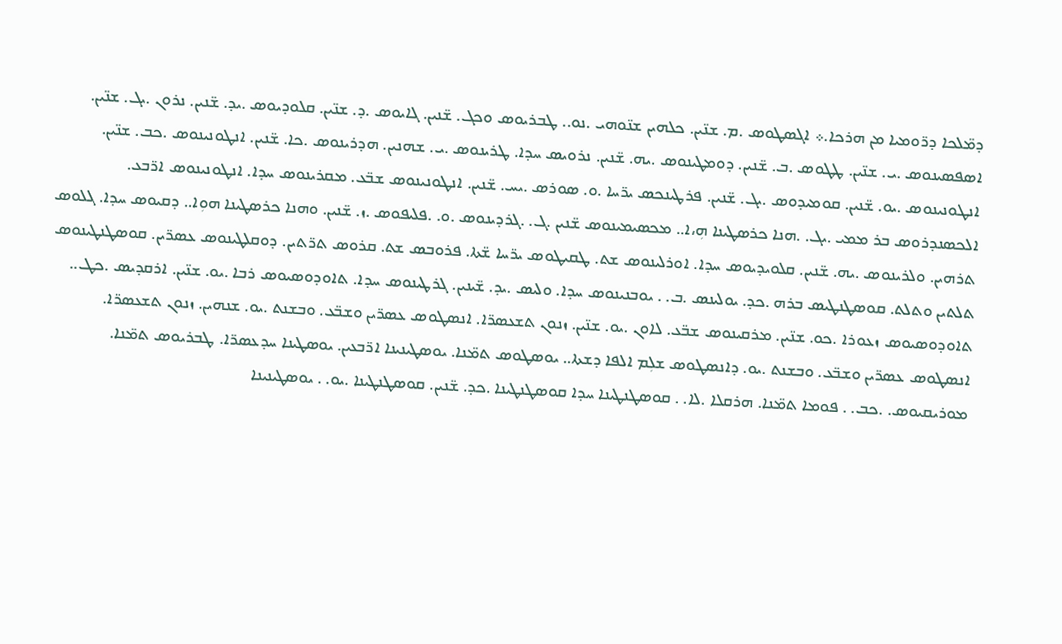ܕܡ̈ܠܟܐ ܕܪ̈ܘܡܝܐ ܡܢ ܗܪܟܐ.܀ ܐܓܣܛܘܣ .ܡ. ܫܢ̈ܝܢ. ܟܠܗܝܢ ܫܢ̈ܘܗܝ .ܢܘ.. ܛܒܪܝܘܣ ܘܟܓ. ܫ̈ܢܝܢ. ܓܐܝܘܣ .ܕ. ܫܢ̈ܝܢ. ܩܠܘܕܝܘܣ .ܝܕ. ܫ̈ܢܝܢ. ܢܪܘܢ .ܝܓ. ܫܢ̈ܝܢ. ܐܣܦܣܝܢܘܣ .ܝ. ܫܢ̈ܝܢ. ܛܛܘܣ .ܒ. ܫ̈ܢܝܢ. ܕܘܡܛܝܢܘܣ .ܝܗ. ܫ̈ܢܝܢ. ܢܪܘܝܣ ܚܕܐ. ܛܪܝܢܘܣ .ܝ. ܫܗܢܝܢ. ܗܕܪܝܢܘܣ .ܟܐ. ܫ̈ܢܝܢ. ܐܢܛܘܢܝܢܘܣ .ܟܒ. ܫܢ̈ܝܢ. ܐܢܛܘܢܝܢܘܣ .ܝܘ. ܫ̈ܢܝܢ. ܩܘܡܝܕܘܣ .ܝܓ. ܫ̈ܢܝܢ. ܦܪܛܝܢܟܣ ܝܪ̈ܚܐ .ܘ. ܣܘܪܣ .ܝܚ. ܫ̈ܢܝܢ. ܐܢܛܘܢܝܢܘܣ ܫܒ̈ܥ. ܡܩܪܝܢܘܣ ܚܕܐ. ܐܢܛܘܢܝܢܘܣ ܐܪ̈ܒܥ. ܐܠܟܣܢܕܪܘܣ ܒܪ ܡܡܝ .ܝܓ. .ܗܢܐ ܟܪܣܛܝܢܐ ܗܼ،ܐ.. ܡܟܣܝܡܝܢܘܣ ܫ̈ܢܝܢ .ܓ. .ܓܪܕܝܢܘܣ .ܘ. .ܦܠܝܦܘܣ .ܙ. ܫ̈ܢܝܢ. ܘܗܢܐ ܟܪܣܛܝܢܐ ܗܘܼܐ.. ܕܩܝܘܣ ܚܕܐ. ܓܠܘܣ ܬܪܗܝܢ. ܘܠܪܝܢܘܣ .ܝܗ. ܫ̈ܢܝܢ. ܩܠܘܝܕܝܘܣ ܚܕܐ. ܐܘܪܠܝܢܘܣ ܫܬ. ܛܩܝܛܘܣ ܝܪ̈ܚܐ ܫ̈ܬܐ. ܦܪܘܒܣ ܫܬ. ܩܪܘܣ ܬܪ̈ܬܝܢ. ܕܘܩܠܛܝܢܘܣ ܥܣܪ̈ܝܢ. ܩܘܣܛܢܛܝܢܘܣ ܬܠܬܝܢ ܘܬܠܬ. ܩܘܣܛܢܛܝܣ ܒܪܗ .ܟܕ. ܝܘܠܝܢܣ .ܒ. . ܝܘܒܢܝܢܘܣ ܚܕܐ. ܘܠܝܣ .ܝܕ. ܫ̈ܝܢܝܢ. ܓܪܛܝܢܘܣ ܚܕܐ. ܬܐܘܕܘܣܝܘܣ ܪܒܐ .ܝܘ. ܫܢ̈ܝܢ. ܐܪܩܕܝܣ .ܟܛ.. ܬܐܘܕܘܣܝܘܣ ܙܥܘܪܐ .ܟܘ. ܫܢ̈ܝܢ. ܡܪܩܝܢܘܣ ܫܒ̈ܥ. ܠܐܘܢ .ܝܘ. ܫܢ̈ܝܢ. ܙܢܘܢ ܬܫܥܣܪ̈ܐ. ܐܢܣܛܘܣ ܥܣܪ̈ܝܢ ܘܫܒ̈ܥ. ܘܒܫܢܬ .ܝܘ. ܫܢܗܝܢ. ܙܢܘܢ ܬܫܥܣܪ̈ܐ. ܐܢܣܛܘܣ ܥܣܪ̈ܝܢ ܘܫܒ̈ܥ. ܘܒܫܢܬ .ܝܘ. ܕܐܢܣܛܘܣ ܫܠܼܡ ܐܠܦܐ ܕܫܬܐ.. ܝܘܣܛܘܣ ܬܡ̈ܢܐ. ܝܘܣܛܝܢܝܢܐ ܐܪ̈ܒܥܝܢ. ܝܘܣܛܝܢܐ ܚܕܥܣܪ̈ܐ. ܛܒܪܝܘܣ ܬܡ̈ܢܐ. ܡܘܪܝܩܝܘܣ. .ܟܒ. . ܦܘܡܐ ܬܡ̈ܢܐ. ܗܪܩܠܐ .ܠܐ. . ܩܘܣܛܢܛܝܢܐ ܚܕܐ ܩܘܣܛܢܛܝܢܐ .ܟܕ. ܫ̈ܢܝܢ. ܩܘܣܛܢܛܝܢܐ .ܝܘ. . ܝܘܣܛܝܢܝܢܐ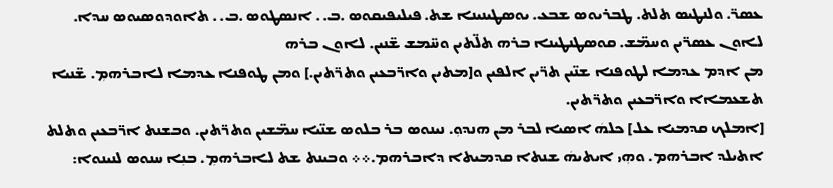ܥܣܪ̈. ܘܠܢܛܝܣ ܬܠܬ. ܛܒܪܝܘܣ ܫܒܥ. ܝܘܣܛܝܢܝܢܐ ܫܬ. ܦܝܠܝܦܝܩܘܣ .ܒ. . ܐܢܣܛܘܣ .ܒ. . ܬܐܘܕܘܣܝܘܣ ܚܕܐ. ܠܐܘܢ ܥܣܪ̈ܝܢ ܘܚܡ̈ܫ. ܩܘܣܛܢܛܝܢܐ ܒܪܗ ܬܠ̈ܬܝܢ ܘܚ̈ܡܫ ܫ̈ܢܝܢ. ܠܐܘܢ ܒܪܗ
ܡܢ ܐܕܡ ܥܕܡܐ ܠܛܘܦܢܐ ܫܢ̈ܝܢ ܬܪ̈ܝܢ ܐܠܦܝܢ ܘ[ܡܬܝܢ ܘܐܪ̈ܒܥܝܢ ܘܬܪ̈ܬܝܢ.] ܘܡܢ ܛܘܦܢܐ ܥܕܡܐ ܠܐܒܪܗܡܼ. ܫ̈ܢܝܐ ܬܫܥܡܐܐ ܘܐܪ̈ܒܥܝܢ ܘܬܪ̈ܬܝܢ.
[ܐܡܠܟ ܩܕܡܝܐ ܥܠ] ܟܠܗܿ ܐܣܝܐ ܠܒܪ ܡܢ ܗܢܕܘܼ. ܢܝܢܘܣ ܒܪ ܒܠܘܣ ܫܢ̈ܝܐ ܚܡ̈ܫܝܢ ܘܬܪ̈ܬܝܢ. ܘܒܫܢܬ ܐܪ̈ܒܥܝܢ ܘܬܠܬ ܐܬܝܠܕ ܐܒܪܗܡ. ܘܗܼܝ ܐܝܬܝܗܿ ܫܢܬܐ ܩܕܡܝܬܐ ܕܐܒܪܗܡ.܀܀ ܘܒܝܢܬ ܫܬ ܠܐܒܪܗܡܼ. ܒܢܼܐ ܚܢܘܣ ܠܢܝܢܘܐ: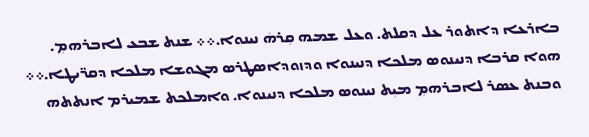ܒܐܪܥܐ ܕܐܬܘܪ ܥܠ ܕܩܠܬ. ܘܥܠ ܫܡܗ ܩܼܪܗܿ ܢܝܢܘܐ.܀܀ ܫܢܬ ܫܒܥ ܠܐܒܪܗܡܼ. ܗܘܐ ܩܪܒܐ ܕܢܝܢܘܣ ܡܠܟܐ ܕܢܝܢܘܐ ܘܕܙܘܕܐܣܛܪܣ ܡܓܘܫܐ ܡܠܟܐ ܕܩܪ̈ܝܛܐ.܀܀ ܘܒܢܬ ܥܣܪ ܠܐܒܪܗܡܼ ܡܝܼܬ ܢܝܢܘܣ ܡܠܟܐ ܕܢܝܢܘܐ. ܘܐܡܠܟܬ ܫܡܝܪܡ ܐܢܬܬܗ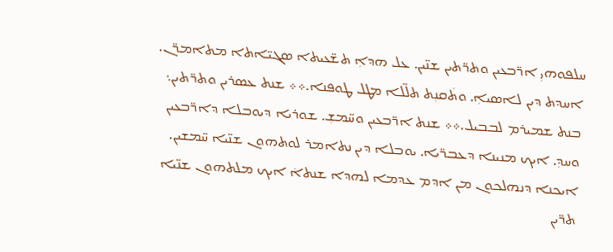ܚܠܦܘܗܝܼ ܐܪ̈ܒܥܝܢ ܘܬܪ̈ܬܝܢ ܫܢ̈ܝܢ. ܥܠ ܗܕܐܼ ܬܫ̈ܥܝܬܐ ܣܓܝ̈ܐܬܐ ܡܬܐܡܪ̈ܢ. ܐܚܕܬ ܕܝܢ ܠܐܣܝܐܼ. ܘܬܿܩܢܼܬ ܬܠ̈ܠܐ ܡܛܠ ܛܘܦܢܐ.܀܀ ܫܢܬ ܥܣܪܝܢ ܘܬܪ̈ܬܝܢ܆ ܒܢܬ ܫܡܝܪܡ ܠܒܒܝܠ.܀܀ ܫܢܬ ܐܪ̈ܒܥܝܢ ܘܚ̈ܡܫܼ. ܫܘܪܝܐ ܕܝܘܒܠܐ ܕܐܪ̈ܒܥܝܢ ܘܚܕܼ. ܐܝܟ ܡܢܝܢܐ ܕܥܒܪ̈ܝܐ. ܝܘܒܠܐ ܕܝܢ ܢܬܐܡܪ ܠܘܬܗܘܢ ܫܢ̈ܝܐ ܚ̈ܡܫܝܢ. ܐܝܟܢܐ ܕܢܗܠܟܘܢ ܡܢ ܐܕܡ ܥܕܡܐ ܠܗܕܐ ܫܢܬܐܿ ܐܝܟ ܡܠܬܗܘܢ ܫܢ̈ܝܐ ܬܪ̈ܝܢ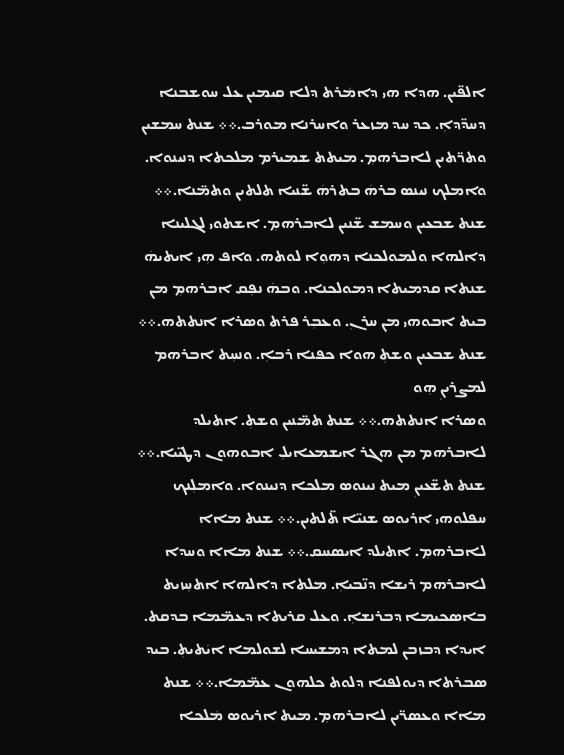ܐܠܦ̈ܝܢ. ܗܕܐ ܗܝ ܕܐܡܿܪܬ ܕܠܐ ܩܝܡܝܢ ܥܠ ܚܘܫܒܢܐ ܕܚܕ̈ܕܐܼ. ܟܕ ܚܕ ܡܙܥܪ ܘܐܚܪܢܐ ܡܘܪܒ.܀܀ ܫܢܬ ܚܡܫܝܢ ܘܬܪ̈ܬܝܢ ܠܐܒܪܗܡܼ. ܡܝܬܬ ܫܡܝܪܡ ܡܠܟܬܐ ܕܢܝܢܘܐ. ܘܐܡܠܟ ܢܝܢܣ ܒܪܗܿ ܒܬܪܗܿ ܫ̈ܢܝܐ ܬܠܬܝܢ ܘܬܡ̈ܢܐ.܀܀ ܫܢܬ ܫܒܥܝܢ ܘܚܡܫ ܫ̈ܢܝܢ ܠܐܒܪܗܡܼ. ܐܫܬܘܝ ܠܓܠܝܢܐ ܕܐܠܗܐ ܘܠܡܘܠܟܢܐ ܕܗܘܼܐ ܠܘܬܗ. ܘܐܦ ܗܼܝ ܐܝܬܝܗܿ ܫܢܬܐ ܩܕܡܝܬܐ ܕܡܘܠܟܢܐ. ܘܒܗܿ ܢܦܼܩ ܐܒܪܗܡܼ ܡܢ ܒܝܬ ܐܒܘܗܝ ܡܢ ܚܪܢܼ. ܘܥܒܼܪ ܦܪܬ ܘܣܪܐ ܐܢܬܬܗ.܀܀ ܫܢܬ ܫܒܥܝܢ ܘܫܬܼ ܗܘܐ ܟܦܢܐ ܪܒܐܼ. ܘܢܚܼܬ ܐܒܪܗܡ ܠܡܨܪܝܢܼ ܗܼܘ
ܘܣܪܐ ܐܢܬܬܗ.܀܀ ܫܢܬ ܬܡ̈ܢܝܢ ܘܫܬܼ. ܐܬܝܠܕ ܠܐܒܪܗܡ ܡܢ ܗܓܪ ܐܝܫܡܥܐܝܠܼ ܐܒܘܗܘܢ ܕܛܝ̈ܝܐ.܀܀ ܫܢܬ ܬܫ̈ܥܝܢܼ ܡܝܬ ܢܝܢܘܣ ܡܠܟܐ ܕܢܝܢܘܐ. ܘܐܡܠܼܢܟ ܚܦܠܘܗܝ ܐܪܝܘܣ ܫܢܝ̈ܐ ܬ̈ܠܬܝܢ.܀܀ ܫܢܬ ܡܐܐ ܠܐܒܪܗܡܼ. ܐܬܝܠܕ ܐܝܣܚܩ.܀܀ ܫܢܬ ܡܐܐ ܘܚܕܐ ܠܐܒܪܗܡ ܪܝܫܐ ܕܢ̈ܒܝܐܼ. ܡܠܬܐ ܕܐܠܗܐ ܐܬܚܼܙܝܬ ܒܐܣܟܝܡܐ ܕܒܪܢܫܐܼ. ܘܥܠ ܩܪܝܬܐ ܕܥܡ̈ܡܐ ܒܕܩܬ. ܐܝܕܐ ܕܒܙܒܢ ܠܡܬܐ ܕܡܫܝܚܐ ܠܫܘܠܡܐ ܐܝܿܬܝܬܼ. ܒܝܕ ܣܒܪܬܐ ܕܝܘܠܦܢܐ ܕܠܘܬ ܟܠܗܘܢ ܥܡ̈ܡܐ.܀܀ ܫܢܬ ܡܐܐ ܘܥܣܪ̈ܝܢ ܠܐܒܪܗܡܼ. ܡܝܬ ܐܪܝܘܣ ܡܿܠܟܐ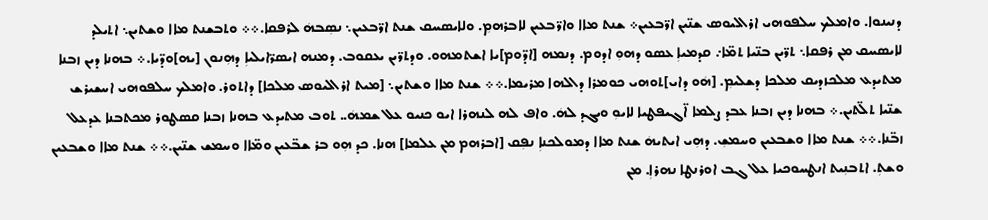ܕܢܝܢܘܐ. ܘܐܡܠܟ ܚܠܦܘܗܝ ܐܪܐܠܝܘܣ ܫܢ̈ܝܢ ܐܪ̈ܒܥܝܢ܀ ܫܢܬ ܡܐܐ ܘܐܪ̈ܒܥܝܢ ܠܐܒܪܗܡܼ. ܘܠܐܝܣܚܩ ܫܢܬ ܐܪ̈ܒܥܝܢ܆ ܢܣܼܒܗܿ ܠܪܦܩܐ.܀܀ ܘܬܒܫܢܬ ܡܐܐ ܘܫܬܝܢ܆ ܐܬܝܠܕ ܠܐܝܣܚܩ ܡܢ ܪܦܩܐ܆ ܬܪ̈ܝܢ ܒܢ̈ܝܐ ܬܡ̈ܐ܇ ܩܕܡܝܐܼ ܥܣܘ ܕܗܘܼ ܐܕܘܡ. ܕܢܡܗ [ܐܕ̈ܘܡ]ܝܐ ܐܫܬܡܗܘ. ܘܕܬܪ̈ܝܢ ܝܥܩܘܒ. ܕܡܢܗ ܐܝܣܪ̈ܐܝܠܝܐܼ ܕܗܼܢܘܢ [ܝܗ]ܘܕ̈ܝܐ.܀ ܒܗܢܐ ܕܝܢ ܙܒܢܐ ܡܬܝܕܥ ܡܠܟܙܕܝܩ ܡܠܟܐ ܕܫܠܝܡܼ. [ܗܿܘ ܕܐܝ]ܬܘܗܝ ܟܘܡܪܐ ܕܐܠܗܐ ܡܪܝܡܐ.܀܀ ܫܢܬ ܡܐܐ ܘܫܬܝܢ܆ [ܡܝܬ ܐܪܐܠܝܘܣ ܡܠܟܐ] ܕܐܬܘܪ. ܘܐܡܠܟ ܚܠܦܘܗܝ ܐܚܫܝܪܫ ܫܢ̈ܝܐ ܬܠ̈ܬܝܢ.܀ ܒܗܢܐ ܕܝܢ ܙܒܢܐ ܥܒܕ ܨܠܡܐ ܐ̈ܓܝܦܛܝܐ ܠܐܝܘܼ ܘܝܓܕ ܠܗܿ. ܘܐܦ ܠܗ ܠܢܗܪܐ ܐܝܘ ܟܢܝܘ ܥܠ ܫܡܗܿ.. ܬܘܒ ܡܬܝܕܥ ܒܗܢܐ ܙܒܢܐ ܩܣܛܘܪ ܡܟܬܒܢܐ ܥܕܥܠ ܙܒ̈ܢܐ.܀܀ ܫܢܬ ܡܐܐ ܘܫܒܥܝܢ ܘܚܡܫܼ. ܕܗܼܝ ܐܝܬܝܗܿ ܫܢܬ ܡܐܐ ܕܡܘܠܟܢܐܼ ܢܦܼܩ [ܐܒܪܗܡ ܡܢ ܥܠܡܐ] ܗܢܐ. ܟܕ ܗܼܘ ܒܪ ܫܒ̈ܥܝܢ ܘܡ̈ܐܐ ܘܚܡܫ ܫܢ̈ܝܢ.܀܀ ܫܢܬ ܡܐܐ ܘܫܒܥܝܢ ܘܫܬܼ. ܐܬܒܢܼܝܬ ܐܢܛܚܘܟܝܐ ܥܠ ܓܒ ܐܘܪܢܛܐ ܢܗܪܐܼ. ܡܢ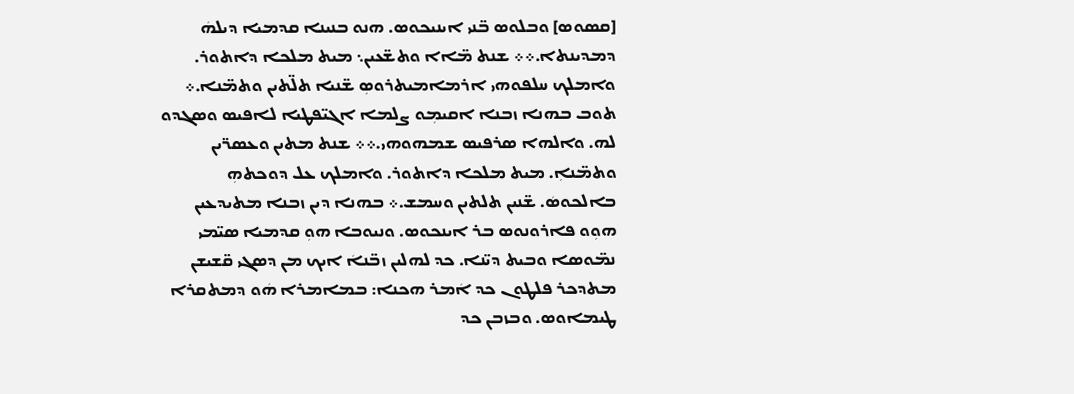[ܩܣܘܣ] ܘܒܠܘܣ ܒ̈ܢܝ ܐܝܢܝܟܘܣ. ܗܢܘ ܒܢܝܢܐ ܩܕܡܝܐ ܕܝܠܗܿ ܕܡܕܝܢܬܐ.܀܀ ܫܢܬ ܡ̈ܐܐ ܘܬܫ̈ܥܝܢ܆ ܡܝܬ ܡܠܟܐ ܕܐܬܘܪ. ܘܐܡܠܟ ܚܠܦܘܗܝ ܐܪܡܐܡܝܬܪܘܣܼ ܫ̈ܢܝܐ ܬܠ̈ܬܝܢ ܘܬܡ̈ܢܐ.܀ ܬܘܒ ܒܗܢܐ ܙܒܢܐ ܐܩܝܡܼܘ ܨܠܡܐ ܐܓܝ̈ܦܛܝܐ ܠܐܦܝܣ ܘܣܓܕܘ ܠܗ. ܘܐܠܗܐ ܣܪܦܝܣ ܫܡܗܘܗܝ.܀܀ ܫܢܬ ܡܬܝܢ ܘܥܣܪ̈ܝܢ ܘܬܡ̈ܢܐܼ. ܡܝܬ ܡܠܟܐ ܕܐܬܘܪ. ܘܐܡܠܟ ܥܠ ܕܘܟܬܗܼ ܒܐܠܟܘܣܿ. ܫ̈ܢܝܢ ܬܠܬܝܢ ܘܚܡܫ.܀ ܒܗܢܐ ܕܝܢ ܙܒܢܐ ܡܬܝܕܥܝܢ ܗܘܼܘ ܦܐܪܘܢܘܣ ܒܪ ܐܝܢܟܘܣ. ܘܢܝܘܒܐ ܗܘܼ ܩܕܡܝܐ ܣܝ̈ܡܝ ܢܡ̈ܘܣܐ ܘܒܝܬ ܕܝ̈ܢܐ. ܟܕ ܠܗܠܝܢ ܙܒ̈ܢܐܿ ܐܝܟ ܡܢ ܕܣܓܝ ܩ̈ܫܝܫܢ ܡܬܕܟܪ ܦܠܛܘܢ ܟܕ ܐܿܡܪ ܗܟܢܐ: ܒܡܐܡܪܐ ܗܿܘ ܕܡܬܩܪܐ ܛܝܡܐܘܣ. ܘܒܙܒܢ ܟܕ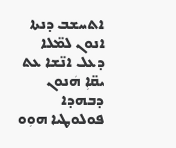ܐܬܚܫܒ ܕܢܬܐ ܐܢܘܢ ܠܡ̈ܠܐ ܕܥܠ ܐܢ̈ܫܐ ܥܬ ܝܩ̈ܐܼ ܗܿܢܘܢ ܕܒܗܕܐ ܦܘܠܘܛܝܐ ܗܘܼܘ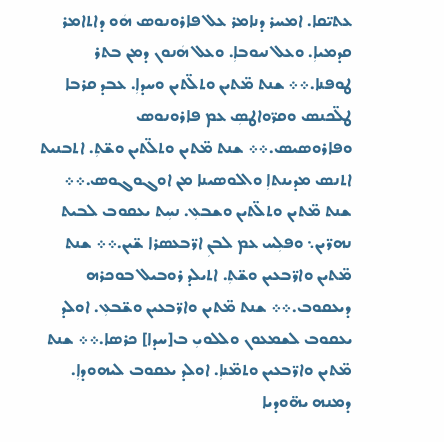ܥܬܝ̈ܩܐ. ܐܡܚܪ ܕܢܐܡܪ ܥܠ ܦܐܪܘܢܘܣ ܗܿܘ ܕܐܬܐܡܪ ܩܕܡܝܐܼ. ܘܥܠ ܢܝܘܒܐܼ. ܘܥܠ ܗܿܢܘܢ ܕܡܢ ܒܬܪ ܛܘܦܢܐ.܀܀ ܫܢܬ ܡ̈ܬܝܢ ܘܬܠ̈ܬܝܢ ܘܚܕܐܼ. ܥܒܕ ܩܪܒܐ ܛܠ̈ܟܢܣ ܘܩܪ̈ܘܐܛܣܼ ܥܡ ܦܐܪܘܢܘܣ ܘܦܐܪܘܣܝܣ.܀܀ ܫܢܬ ܡ̈ܬܝܢ ܘܬܠ̈ܬܝܢ ܘܫ̈ܬܼ. ܐܬܒܢܝܬ ܐܬܢܣ ܡܕܝܢܬܐܼ ܘܐܠܘܣܝܢܐ ܡܢ ܐܘܓܘܓܘܣ.܀܀ ܫܢܬ ܡ̈ܬܝܢ ܘܬܠ̈ܬܝܢ ܘܫܒܥܼ. ܢܚܼܬ ܝܥܩܘܒ ܠܒܝܬ ܢܗܪ̈ܝܢ܆ ܘܦܠܼܚ ܥܡ ܠܒܢܼ ܐܪ̈ܒܥܣܪܐ ܫ̈ܝܢ.܀܀ ܫܢܬ ܡ̈ܬܝܢ ܘܐܪ̈ܒܥܝܢ ܘܫ̈ܬܼ. ܐܬܝܠܕ ܪܘܒܝܠ ܒܘܟܪܗ ܕܝܥܩܘܒ.܀܀ ܫܢܬ ܡ̈ܬܝܢ ܘܐܪ̈ܒܥܝܢ ܘܫ̈ܒܥܼ. ܐܘܠܕ ܝܥܩܘܒ ܠܫܡܥܘܢ ܘܠܠܘܝܼ ܒ[ܚܕܐ] ܟܪܣܐ.܀܀ ܫܢܬ ܡ̈ܬܝܢ ܘܐܪ̈ܒܥܝܢ ܘܬܡ̈ܢܐܼ. ܐܘܠܕ ܝܥܩܘܒ ܠܝܗܘܕܐܼ. ܕܡܢܗ ܝܗ̈ܘܕܝܐ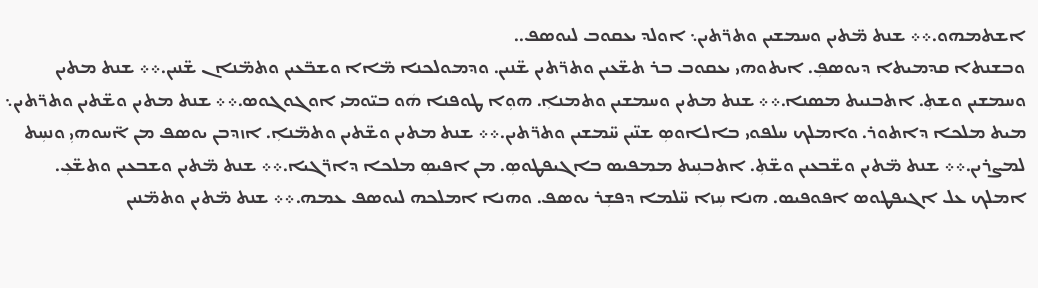ܐܫܬܡܗܘ.܀܀ ܫܢܬ ܡ̈ܬܝܢ ܘܚܡܫܝܢ ܘܬܪ̈ܬܝܢ܆ ܐܘܠܕ ܝܥܩܘܒ ܠܝܘܣܦ..
ܘܒܫܢܬܐ ܩܕܡܝܬܐ ܕܝܘܣܦܼ. ܐܝܬܘܗܝ ܝܥܩܘܒ ܒܪ ܬܫ̈ܥܝܢ ܘܬܪ̈ܬܝܢ ܫ̈ܢܝܢ. ܘܕܡܘܠܟܢܐ ܡ̈ܐܐ ܘܫܒ̈ܥܝܢ ܘܬܡ̈ܢܐܢ ܫ̈ܢܝܢ.܀܀ ܫܢܬ ܡܬܝܢ ܘܚܡܫܝܢ ܘܫܬܼ. ܐܬܒܢܝܬ ܡܣܢܐ.܀܀ ܫܢܬ ܡܬܝܢ ܘܚܡܫܝܢ ܘܬܡܢܐܼ. ܗܘܼܐ ܛܘܦܢܐ ܗܿܘ ܒܝ̈ܘܡܝ ܐܘܓܘܓܘܣ.܀܀ ܫܢܬ ܡܬܝܢ ܘܫ̈ܬܝܢ ܘܬܪ̈ܬܝܢ܆ ܡܝܬ ܡܠܟܐ ܕܐܬܘܪ. ܘܐܡܠܟ ܚܠܦܘܝ ܒܐܠܐܘܣܼ ܫܢ̈ܝܢ ܚ̈ܡܫܝܢ ܘܬܪ̈ܬܝܢ.܀܀ ܫܢܬ ܡܬܝܢ ܘܫ̈ܬܝܢ ܘܬܡ̈ܢܐܼ. ܐܙܕܒܢ ܝܘܣܦ ܡܢ ܐ̈ܚܘܗܝܼ ܘܢܚܼܬ ܠܡܨܪܝܢ.܀܀ ܫܢܬ ܡ̈ܬܝܢ ܘܫ̈ܒܥܝܢ ܘܫ̈ܬܼ. ܐܬܒܢܼܝܬ ܡܡܦܝܣ ܒܐܓܝܦܛܘܣܼ. ܡܢ ܐܦܝܣܼ ܡܠܟܐ ܕܐܪ̈ܓܝܐ.܀܀ ܫܢܬ ܡ̈ܬܝܢ ܘܫܒܥܝܢ ܘܬܫ̈ܥܼ. ܐܡܠܟ ܥܠ ܐܓܝܦܛܘܣ ܐܦܘܦܝܣ. ܗܢܐ ܚܼܙܐ ܚ̈ܠܡܐ ܕܦܫܼܪ ܝܘܣܦ. ܘܗܢܐ ܐܡܠܟܗ ܠܝܘܣܦ ܥܡܗ.܀܀ ܫܢܬ ܡ̈ܬܝܢ ܘܬܡ̈ܢܝܢ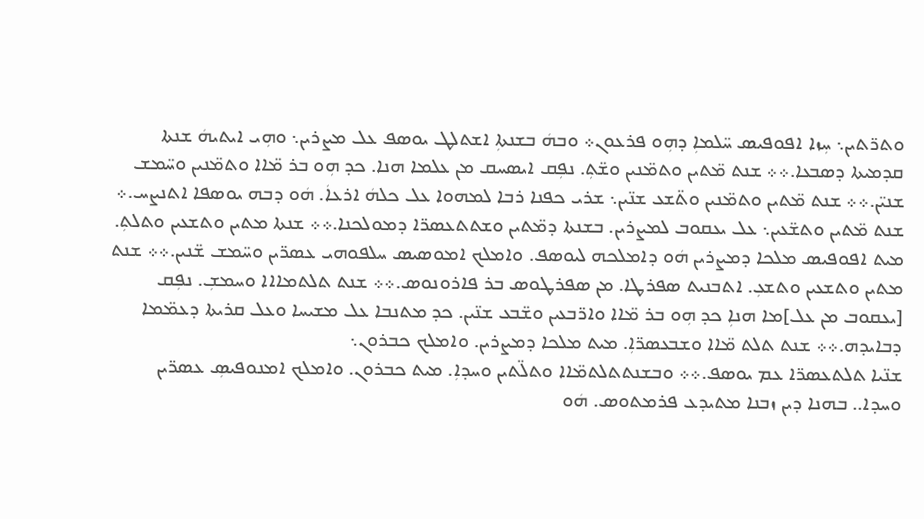ܘܬܪ̈ܬܝܢ܆ ܚܼܙܐ ܐܦܘܦܝܣ ܚ̈ܠܡܐܼ ܕܗܼܘ ܦܪܥܘܢ܀ ܘܒܗܿ ܒܫܢܬܐܼ ܐܫܬܠܛ ܝܘܣܦ ܥܠ ܡܨܪܝܢ܆ ܘܗܼܝ ܐܝܬܝܗܿ ܫܢܬܐ ܩܕܡܝܬܐ ܕܣܒܥܐ.܀܀ ܫܢܬ ܡ̈ܬܝܢ ܘܬܡ̈ܢܝܢ ܘܫ̈ܬܼ. ܢܦܼܩ ܐܝܣܚܩ ܡܢ ܥܠܡܐ ܗܢܐ. ܟܕ ܗܼܘ ܒܪ ܡ̈ܐܐ ܘܬܡ̈ܢܝܢ ܘܚ̈ܡܫ ܫܢܝ̈ܢ.܀܀ ܫܢܬ ܡ̈ܬܝܢ ܘܬܡ̈ܢܝܢ ܘܬ̈ܫܥ ܫܢ̈ܝܢ܆ ܫܪܝ ܟܦܢܐ ܪܒܐ ܠܡܗܘܐ ܥܠ ܟܠܗܿ ܐܪܥܐܿ. ܗܿܘ ܕܒܗ ܝܘܣܦܐ ܐܬܢܨܚ.܀ ܫܢܬ ܡ̈ܬܝܢ ܘܬܫ̈ܥܝܢ܆ ܥܠ ܝܥܩܘܒ ܠܡܨܪܝܢ. ܒܫܢܬܐ ܕܡ̈ܬܝܢ ܘܫܬܬܥܣܪ̈ܐ ܕܡܘܠܟܢܐ.܀܀ ܫܢܬܐ ܡܬܝܢ ܘܬܫܥܝܢ ܘܬܠܬܼ. ܡܝܬ ܐܦܘܦܝܣ ܡܠܟܐ ܕܡܨܪܝܢ ܗܿܘ ܕܐܡܠܟܗ ܠܝܘܣܦ. ܘܐܡܠܟ ܐܡܘܣܝܣ ܚܠܦܘܗܝ ܥܣܪ̈ܝܢ ܘܚ̈ܡܫ ܫ̈ܢܝܢ.܀܀ ܫܢܬ ܡܬܝܢ ܘܬܫܥܝܢ ܘܬܫܥܼ. ܐܬܒܢܝܬ ܣܦܪܛܐ. ܡܢ ܣܦܪܛܘܣ ܒܪ ܦܐܪܘܢܘܣ.܀܀ ܫܢܬ ܬܠܬܡܐܐܐ ܘܚܡܫܼ. ܢܦܼܩ [ܝܥܩܘܒ ܡܢ ܥܠ]ܡܐ ܗܢܐܼ ܟܕ ܗܼܘ ܒܪ ܡ̈ܐܐ ܘܐܪ̈ܒܥܝܢ ܘܫ̈ܒܥ ܫܢ̈ܝܢ. ܟܕ ܡܬܢܒܐ ܥܠ ܡܫܝܚܐ ܘܥܠ ܩܪܝܬܐ ܕܥܡ̈ܡܐ ܕܒܐܝܕܗ.܀܀ ܫܢܬ ܬܠܬ ܡ̈ܐܐ ܘܫܒܥܣܪ̈ܐܼ. ܡܝܬ ܡܠܟܐ ܕܡܨܪܝܢ. ܘܐܡܠܟ ܟܒܪܘܢ܆
ܫܢ̈ܝܐ ܬܠܬܥܣܪ̈ܐ ܥܡ ܝܘܣܦ.܀܀ ܘܒܫܢܬܬܠܬܡ̈ܐܐ ܘܬܠ̈ܬܝܢ ܘܚܕܐܼ. ܡܝܬ ܟܒܪܘܢ. ܘܐܡܠܟ ܐܡܢܘܦܝܣܼ ܥܣܪ̈ܝܢ ܘܚܕܐ.. ܒܗܢܐ ܕܝܢ ܙܒܢܐ ܡܬܝܕܥ ܦܪܡܬܘܣ. ܗܿܘ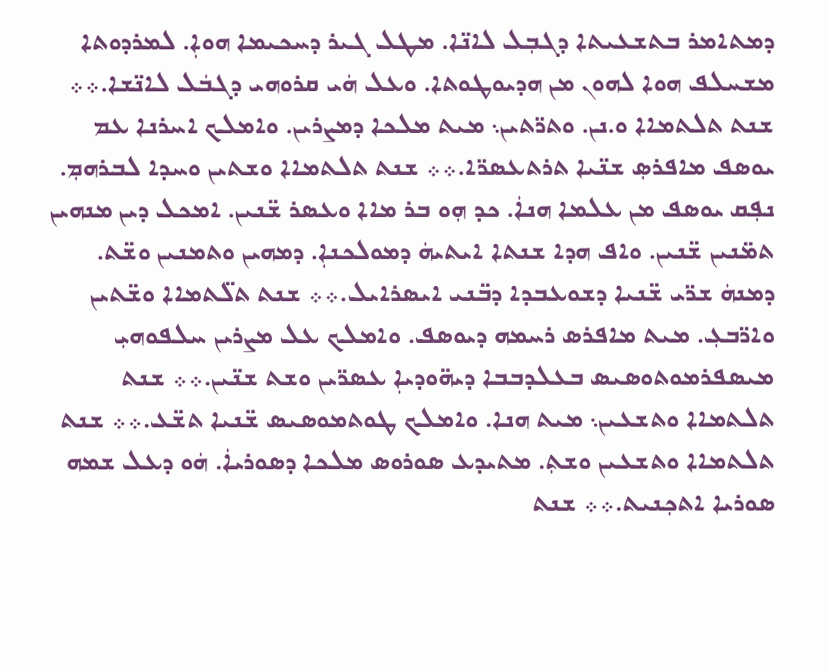ܕܡܬܐܡܪ ܒܬܫܥܝܬܐ ܕܓܒܼܠ ܠܐܢ̈ܐ. ܡܛܠ ܓܝܪ ܕܚܟܝܡܐ ܗܘܐܼ. ܠܡܪܕܘܬܐ ܡܫܚܠܦ ܗܘܐ ܠܗܘܢ ܡܢ ܗܕܝܘܛܘܬܐ. ܘܥܠ ܗܿܝ ܩܪܘܗܝ ܕܓܒܿܠ ܠܐܢ̈ܫܐ.܀܀ ܫܢܬ ܬܠܬܡܐܐ ܘ.ܢܢ. ܘܬܪ̈ܬܝܢ܆ ܡܝܬ ܡܠܟܐ ܕܡܨܪܝܢ. ܘܐܡܠܟ ܐܚܪܢܐ ܥܡ ܝܘܣܦ ܡܐܦܪܣܼ ܫܢ̈ܝܐ ܬܪܬܥܣܪ̈ܐ.܀܀ ܫܢܬ ܬܠܬܡܐܐ ܘܫܬܝܢ ܘܚܕܐ ܠܒܪܗܡܼ. ܢܦܼܩ ܝܘܣܦ ܡܢ ܥܠܡܐ ܗܢܐܿ. ܟܕ ܗܼܘ ܒܪ ܡܐܐ ܘܥܣܪ ܫ̈ܢܝܢ. ܐܡܟܠ ܕܝܢ ܡܢܗܝܢ ܬܡ̈ܢܝܢ ܫ̈ܢܝܢ. ܘܐܦ ܗܕܐ ܫܢܬܐ ܐܝܬܝܗܿ ܕܡܘܠܟܢܐܼ. ܕܡܗܝܢ ܘܬܡܢܝܢ ܘܫ̈ܬ. ܕܡܢܗܿ ܫܪ̈ܝ ܫ̈ܢܝܐ ܕܫܘܥܒܕܐ ܕܒ̈ܢܝ ܐܝܣܪܐܝܠ.܀܀ ܫܢܬ ܬܠ̈ܬܡܐܐ ܘܫ̈ܬܝܢ ܘܐܪ̈ܒܥܼ. ܡܝܬ ܡܐܦܪܣ ܪܚܡܗ ܕܝܘܣܦ. ܘܐܡܠܟ ܥܠ ܡܨܪܝܢ ܚܠܦܘܗܝܼ ܡܝܣܦܪܡܘܬܘܣܝܣ ܒܥܠܕܒܒܐ ܕܝܗ̈ܘܕܝܐܼ ܥܣܪ̈ܝܢ ܘܫܬ ܫܢ̈ܝܢ.܀܀ ܫܢܬ ܬܠܬܡܐܐ ܘܬܫܥܝܢ܆ ܡܝܬ ܗܢܐ. ܘܐܡܠܟ ܛܘܬܡܘܣܝܣ ܫ̈ܢܝܐ ܬܫ̈ܥ.܀܀ ܫܢܬ ܬܠܬܡܐܐ ܘܬܫܥܝܢ ܘܫܬܼ. ܡܬܝܕܥ ܣܘܪܘܣ ܡܠܟܐ ܕܣܘܪܝܐܿ. ܗܿܘ ܕܥܠ ܫܡܗ ܣܘܪܝܐ ܐܬܟܼܢܝܬ.܀܀ ܫܢܬ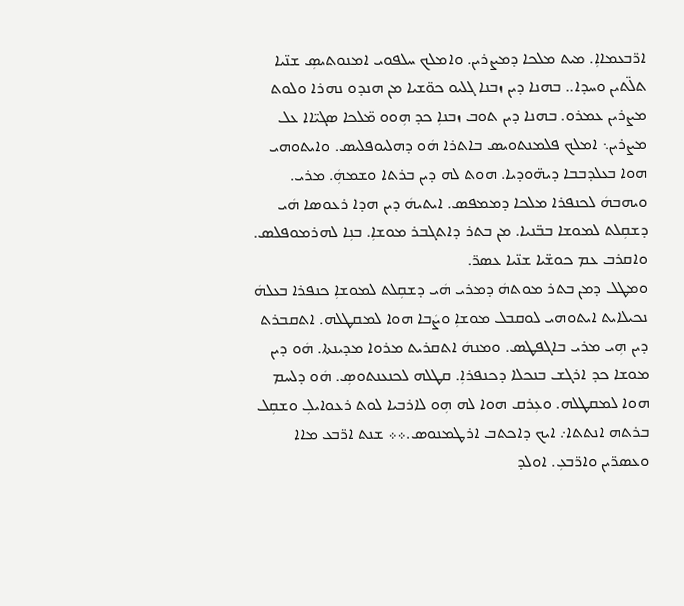ܐܪ̈ܒܥܡܐܐܼ. ܡܝܬ ܡܠܟܐ ܕܡܨܪܝܢ. ܘܐܡܠܟ ܚܠܦܘܝ ܐܡܢܘܬܝܣܼ ܫܢ̈ܝܐ ܬܠ̈ܬܝܢ ܘܚܕܐ.. ܒܗܢܐ ܕܝܢ ܙܒܢܐ ܓܠܝܘ ܟܘ̈ܫܝܐ ܡܢ ܗܢܕܘ ܢܗܪܐ ܘܠܘܬ ܡܨܪܝܢ ܥܡܪܘ. ܒܗܢܐ ܕܝܢ ܬܘܒ ܙܒܢܐܼ ܟܕ ܗܼܘܘ ܡ̈ܠܟܐ ܣܓܝ̈ܐܐ ܥܠ ܡܨܪܝܢ܆ ܐܡܠܟ ܦܠܡܢܬܘܝܣ ܒܐܬܪܐ ܗܿܘ ܕܗܠܝܘܦܠܝܣ. ܘܐܝܬܘܗܝ ܗܘܐ ܒܥܠܕܒܒܐ ܕܝܗ̈ܘܕܝܐ. ܗܘܬ ܠܗ ܕܝܢ ܒܪܬܐ ܘܫܡܗܼܿ. ܡܪܝ. ܘܝܗܒܗܿ ܠܟܢܦܪܐ ܡܠܟܐ ܕܡܡܦܣ. ܐܝܬܝܗܿ ܕܝܢ ܗܕܐ ܪܥܘܣܐ ܗܿܝ ܕܫܩܼܠܬ ܠܡܘܫܐ ܒܒ̈ܢܝܐ. ܡܢ ܒܬܪ ܕܐܬܓܒܪ ܡܘܫܐܼ. ܒܢܼܐ ܠܗܪܡܘܦܠܣ. ܘܐܩܪܒ ܥܡ ܟܘܫ̈ܝܐ ܫܢ̈ܝܐ ܥܣܪ̈.
ܘܡܛܠ ܕܡܢ ܒܬܪ ܡܘܬܗܿ ܕܡܪܝ ܗܿܝ ܕܫܩܼܠܬ ܠܡܘܫܐܼ ܟܢܦܪܐ ܒܥܠܗܿ ܢܟܝܠܐܝܬ ܐܝܬܘܗܝ ܠܘܩܒܠ ܡܘܫܐܼ ܘܨܿܒܐ ܗܘܐ ܠܡܩܛܠܗ. ܐܬܩܒܪܬ ܕܝܢ ܗܼܝ ܡܪܝ ܒܐܓܦܛܣ. ܘܡܢܗܿ ܐܬܩܪܝܬ ܡܪܘܐ ܡܕܝܢܬܐ. ܗܿܘ ܕܝܢ ܡܘܫܐ ܟܕ ܐܪܓܫ ܒܢܟܠܐ ܕܟܢܦܪܐܼ. ܩܛܠܗ ܠܟܢܥܢܬܘܣܼ. ܗܿܘ ܕܠܚܡ ܗܘܐ ܠܡܩܛܠܗ. ܘܥܼܪܩ ܗܘܐ ܠܗ ܗܼܘ ܠܐܪܒܝܐ ܠܘܬ ܪܥܘܐܝܠܼ ܘܫܩܼܠ ܒܪܬܗ ܐܢܬܬܐ܇ ܐܝܟ ܕܐܟܬܒ ܐܪܛܡܢܘܣ.܀܀ ܫܢܬ ܐܪ̈ܒܥ ܡܐܐ ܘܥܣܪ̈ܝܢ ܘܐܪ̈ܒܥܼ. ܐܘܠܕ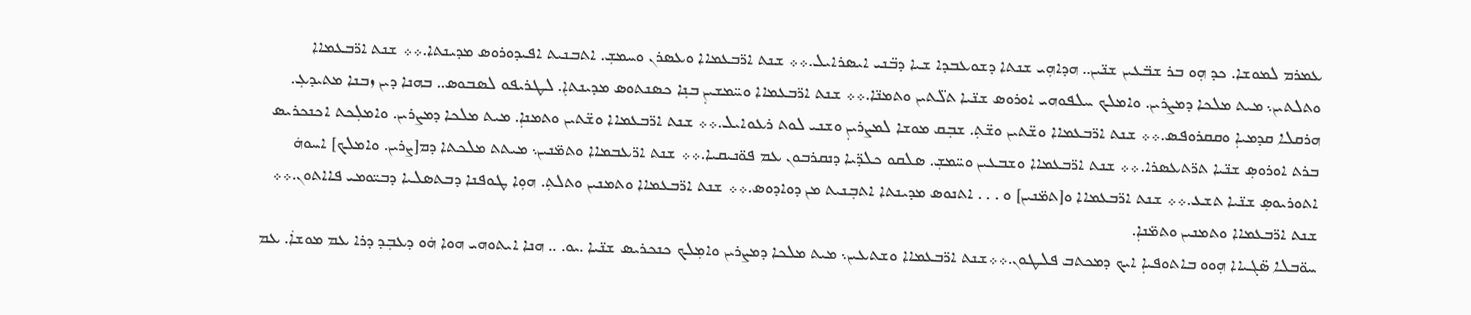ܥܡܪܡ ܠܡܘܫܐ. ܟܕ ܗܼܘ ܒܪ ܫܒ̈ܥܝܢ ܫܢ̈ܝܢ.. ܗܕܐܗܼܝ ܫܢܬܐ ܕܫܘܥܒܕܐ ܫܝܐ ܕܒ̈ܢܝ ܐܝܣܪܐܝܠ.܀܀ ܫܢܬ ܐܪ̈ܒܥܡܐܐ ܘܥܣܪܢ ܘܚܡܫܼ. ܐܬܒܢܝܬ ܐܦܝܕܘܪܘܣ ܡܕܝܢܬܐ.܀܀ ܫܢܬ ܐܪ̈ܒܥܡܐܐ ܘܬܠܬܝܢ܆ ܡܝܬ ܡܠܟܐ ܕܡܨܪܝܢ. ܘܐܡܠܟ ܚܠܦܘܗܝ ܐܘܪܘܣ ܫܢ̈ܝܐ ܬܠ̈ܬܝܢ ܘܬܡܢ̈ܐ.܀܀ ܫܢܬ ܐܪ̈ܒܥܡܐܐ ܘܚ̈ܡܫܝܢܼ ܒܢܼܐ ܟܣܢܬܘܣ ܡܕܝܢܬܐܼ. ܠܛܪܝܦܘ ܠܣܒܘܣ.. ܒܗܢܐ ܕܝܢ ܙܒܢܐ ܡܬܝܕܥܼ. ܗܪܩܠܐ ܩܕܡܝܐܼ ܘܩܩܪܘܦܣ.܀܀ ܫܢܬ ܐܪ̈ܒܥܡܐܐ ܘܫ̈ܬܝܢ ܘܫ̈ܬܼ. ܫܒܼܩ ܡܘܫܐ ܠܡܨܪܝܢܼ ܘܫܢܝ ܠܘܬ ܪܥܘܐܝܠ.܀܀ ܫܢܬ ܐܪ̈ܒܥܡܐܐ ܘܫ̈ܬܝܢ ܘܬܡܢܐܼ. ܡܝܬ ܡܠܟܐ ܕܡܨܪܝܢ. ܘܐܡܠܼܟܬ ܐܟܢܟܪܝܣ ܒܪܬ ܐܘܪܘܣܼ ܫܢ̈ܝܐ ܬܪ̈ܬܥܣܪܐ.܀܀ ܫܢܬ ܐܪ̈ܒܥܡܐܐ ܘܫܒܥܝܢ ܘܚ̈ܡܫܼ. ܣܠܩܘ ܟܠܕ̈ܝܐ ܕܢܩܪܒܘܢ ܥܡ ܦܘ̈ܢܝܩܝܐ.܀܀ ܫܢܬ ܐܪ̈ܥܒܡܐܐ ܘܬܡ̈ܢܝܢ܆ ܡܝܬܬ ܡܠܟܬܐ ܕܡ[ܨܪܝܢ. ܘܐܡܠܟ] ܐܚܘܗܿ ܐܬܘܪܝܘܣܼ ܫܢ̈ܝܐ ܬܫܥ.܀܀ ܫܢܬ ܐܪ̈ܒܥܡܐܐ ܘ[ܬܡ̈ܢܝܢ] ܘ . . . ܐܬܢܘܣ ܡܕܝܢܬܐ ܐܬܒܼܢܝܬ ܡܢ ܕܘܐܕܘܣ.܀܀ ܫܢܬ ܐܪ̈ܒܥܡܐܐ ܘܬܡܢܝܢ ܘܬܠܬܼ. ܗܘܼܐ ܛܘܦܢܐ ܕܒܬܣܠܝܐ ܕܒܝ̈ܘܡܝ ܦܐܐܬܘܢ.܀܀ ܫܢܬ ܐܪ̈ܒܥܡܐܐ ܘܬܡܢܝܢ ܘܬܡ̈ܢܐܼ.
ܚܘ̈ܒܠܐ ܣ̈ܓܝܐܐ ܗܼܘܘ ܒܐܬܘܦܝܐܼ ܐܝܟ ܕܡܟܬܒ ܦܠܛܘܢ.܀܀ܫܢܬ ܐܪ̈ܒܥܡܐܐ ܘܫܬܥܝܢ܆ ܡܝܬ ܡܠܟܐ ܕܡܨܪܝܢ ܘܐܡܼܠܟ ܟܢܟܪܝܣ ܫܢ̈ܝܐ .ܝܘ. .. ܗܢܐ ܐܝܬܘܗܝ ܗܘܐ ܗܿܘ ܕܥܒܼܕ ܕܪܐ ܥܡ ܡܘܫܐܿ. ܥܡ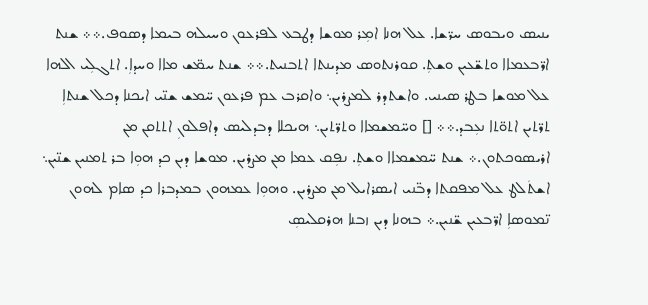ܝܢܝܣ ܘܝܒܘܣ ܚܪ̈ܫܐ. ܥܠ ܗܢܐ ܐܡܼܪ ܡܘܫܐ ܕܛܒܥ ܠܦܪܥܘܢ ܘܚܝܠܗ ܒܝܡܐ ܕܣܘܦ.܀܀ ܫܢܬ ܐܪ̈ܒܥܡܐܐ ܘܬܫ̈ܥܝܢ ܘܫܬܼ. ܩܘܪܢܬܘܣ ܡܕܝܢܬܐ ܐܬܒܢܝܬ.܀܀ ܫܢܬ ܚܡ̈ܫ ܡܐܐ ܘܚܕܐܼ. ܐܬܓܠܼܝ ܐܠܗܐ ܥܠ ܡܘܫܐ ܒܛܪ ܣܝܢܝ. ܘܐܫܬܕܪ ܠܡܨܪܝܢ܆ ܘܐܩܪܒ ܥܡ ܦܪܥܘܢ ܚ̈ܡܫ ܫܢ̈ܝ ܐܝܟܢܐ ܕܟܠ ܫܢܬܐܼ ܬܪ̈ܬܝܢ ܐܬܘ̈ܬܐ ܢܥܼܒܕ.܀܀ [] ܘܚ̈ܡܫܡܐܐ ܘܬܪ̈ܬܝܢ܆ ܗܝܟܠܐ ܕܒܕܠܝܣ ܕܐܦܠܘܢܼ ܐܬܬܩܢ ܡܢ ܐܪܝܣܘܟܬܘܢ.܀ ܫܢܬ ܚ̈ܡܫܡܐܐ ܘܫܬܼ. ܢܦܼܩ ܥܡܐ ܡܢ ܡܨܪܝܢ. ܡܘܫܐ ܕܝܢ ܟܕ ܗܘܼܐ ܒܪ ܬܡܢܝܢ ܫܢ̈ܝܢ܆ ܐܫܬܿܠܛ ܥܠ ܡܦܩܬܐ ܕܒ̈ܢܝ ܐܝܣܪܐܝܠ ܡܢ ܡܨܪܝܢ. ܘܗܘܼܐ ܥܡܗܘܢ ܒܡܕܒܪܐ ܟܕ ܣܐܡ ܠܗܘܢ ܢ̈ܡܘܣܐܼ ܐܪ̈ܒܥܝܢ ܫ̈ܢܝܢ.܀ ܒܗܢܐ ܕܝܢ ܙܒܢܐ ܗܪܩܠܝܣܼ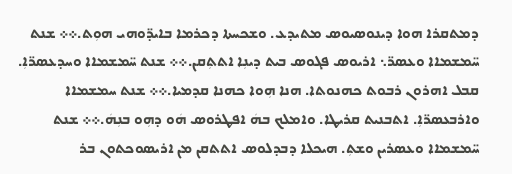ܕܡܬܩܪܐ ܗܘܐ ܕܝܢܘܣܝܘܣ ܡܬܝܕܥ. ܘܫܟܚܬܐ ܕܟܪܡܐ ܒܐܝܕ̈ܘܗܝ ܗܘܼܬ.܀܀ ܫܢܬ ܚ̈ܡܫܡܐܐ ܘܥܣܪ̈܆ ܐܪܝܘܣ ܦܓܘܣ ܒܝܬ ܕܝܢܼܐ ܐܬܬܼܩܢ.܀܀ ܫܢܬ ܚ̈ܡܫܡܐܐ ܘܚܕܥܣܪ̈ܐܼ. ܩܒܠ ܐܗܪܘܢ ܪܒܘܬ ܟܗܢܘܬܐ. ܗܢܐ ܗܼܘܐ ܟܗܢܐ ܩܕܡܝܐ.܀܀ ܫܢܬ ܚܡܫܡܐܐ ܘܐܪܒܥܣܪ̈ܐܼ. ܐܬܒܢܝܬ ܩܪܝܛܐ. ܘܐܡܠܟ ܒܗܿ ܐܦܛܪܘܣ ܗܿܘ ܕܗܼܘ ܒܢܼܗܿ.܀܀ ܫܢܬ ܚ̈ܡܫܡܐܐ ܘܥܣܪܝܢ ܘܫܬܼ. ܗܝܟܠܐ ܕܒܕܠܘܣ ܐܬܬܩܢ ܡܢ ܐܪܝܣܘܟܬܘܢ ܒܪ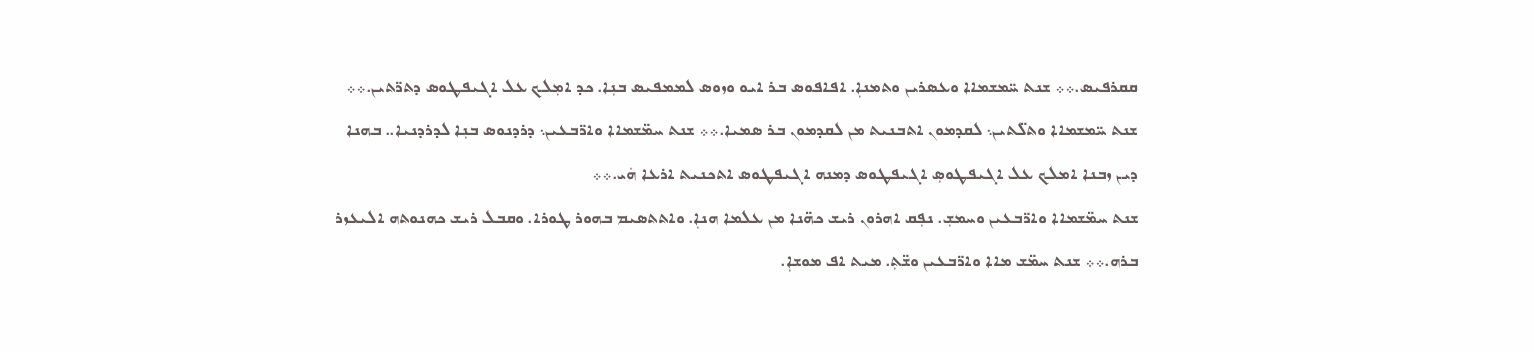ܩܩܪܦܝܣ.܀܀ ܫܢܬ ܚ̈ܡܫܡܐܐ ܘܥܣܪܝܢ ܘܬܡܢܐܼ. ܐܦܐܦܘܣ ܒܪ ܐܝܘ ܘܙܘܣ ܠܡܡܦܝܣ ܒܢܼܐ. ܟܕ ܐܡܼܠܟ ܥܠ ܐܓܝܦܛܘܣ ܕܬܪ̈ܬܝܢ.܀܀ ܫܢܬ ܚ̈ܡܫܡܐܐ ܘܬܠ̈ܬܝܢ܆ ܠܩܕܡܘܢ ܐܬܒܢܝܬ ܡܢ ܠܩܕܡܘܢ ܒܪ ܣܡܝܐ.܀܀ ܫܢܬ ܚܡ̈ܫܡܐܐ ܘܐܪ̈ܒܥܝܢ܆ ܕܪܕܢܘܣ ܒܢܼܐ ܠܕܪܕܢܝܐ.. ܒܗܢܐ ܕܝܢ ܙܒܢܐ ܐܡܠܟ ܥܠ ܐܓܝܦܛܘܣܼ ܐܓܝܦܛܘܣ ܕܡܢܗ ܐܓܝܦܛܘܣ ܐܬܟܢܝܬ ܐܪܥܐ ܗܿܝ.܀܀
ܫܢܬ ܚܡ̈ܫܡܐܐ ܘܐܪ̈ܒܥܝܢ ܘܚܡܫܼ. ܢܦܼܩ ܐܗܪܘܢ ܪܝܫ ܟܗ̈ܢܐ ܡܢ ܥܠܡܐ ܗܢܐܼ. ܘܐܬܬܣܝܡ ܒܗܘܪ ܛܘܪܐ. ܘܩܒܠ ܪܝܫ ܟܗܢܘܬܗ ܐܠܝܥܙܪ ܒܪܗ.܀܀ ܫܢܬ ܚܡ̈ܫ ܡܐܐ ܘܐܪ̈ܒܥܝܢ ܘܫ̈ܬܼ. ܡܝܬ ܐܦ ܡܘܫܐܼ.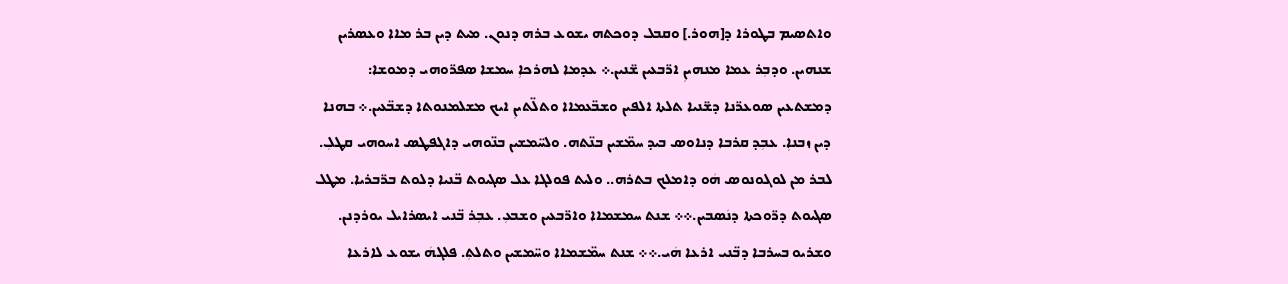ܘܐܬܣܝܡ ܒܛܘܪܐ ܕ[ܗܘܪ.] ܘܩܒܠ ܕܘܟܬܗ ܝܫܘܥ ܒܪܗ ܕܢܘܢ. ܡܝܬ ܕܝܢ ܒܪ ܡܐܐ ܘܥܣܪܝܢ ܫܢܗܝܢ. ܘܕܒܼܪ ܥܡܐ ܡܢܗܝܢܼ ܐܪ̈ܒܥܝܢ ܫ̈ܢܝܢ.܀ ܥܕܡܐ ܠܗܪܟܐܼ ܚܡܫܐ ܣܦܪ̈ܘܗܝ ܕܡܘܫܐ: ܕܡܫܬܥܝܢ ܣܘܥܪ̈ܢܐ ܕܫ̈ܢܝܐ ܬܠܬܐ ܐܠܦܝܢ ܘܫܒ̈ܥܡܐܐ ܘܬܠ̈ܬܝܢܼ ܐܝܟ ܡܫܠܡܢܘܬܐ ܕܫܒ̈ܥܝܢ.܀ ܒܗܢܐ ܕܝܢ ܙܒܢܐܼ. ܥܒܼܕ ܩܪܒܐ ܕܢܐܘܣ ܒܝܕ ܚܡ̈ܫܝܢ ܒܢ̈ܬܗ. ܘܠܚ̈ܡܫܝܢ ܒܢ̈ܘܗܝ ܕܐܓܦܛܣ ܐܚܘܗܝ ܩܛܠܼ. ܠܒܪ ܡܢ ܠܘܓܘܢܘܣ ܗܿܘ ܕܐܡܠܟ ܒܬܪܗ.. ܘܠܝܬ ܦܘܠܓܐ ܥܠ ܣܓܝܘܬ ܒ̈ܢܝܐ ܕܠܘܬ ܒܪ̈ܒܪܝܐ. ܡܛܠ ܣܓܝܘܬ ܕܪ̈ܘܟܬܐ ܕܢܿܣܒܝܢ.܀܀ ܫܢܬ ܚܡܫܡܐܐ ܘܐܪ̈ܒܥܝܢ ܘܫܒܥܼ. ܥܒܼܪ ܒ̈ܢܝ ܐܝܣܪܐܝܠ ܝܘܪܕܢܢ. ܘܫܪܝܘ ܒܚܪܒܐ ܕܒ̈ܢܝ ܐܪܥܐ ܗܿܝ.܀܀ ܫܢܬ ܚܡ̈ܫܡܐܐ ܘܚ̈ܡܫܝܢ ܘܬܠܬܼ. ܦܠܓܗܿ ܝܫܘܥ ܠܐܪܥܐ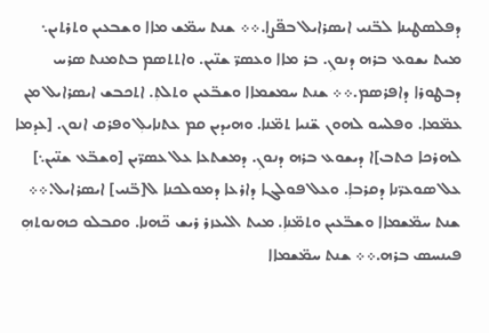ܕܦܠܣܛܝܢܐ ܠܒ̈ܢܝ ܐܝܣܪܐܝܠ ܒܦ̈ܨܐ.܀܀ ܫܢܬ ܚܡ̈ܫ ܡܐܐ ܘܫܒܥܝܢ ܘܬܪܬܝܢ܆ ܡܝܬ ܝܫܘܥ ܒܪܗ ܕܢܘܢܼ. ܒܪ ܡܐܐ ܘܥܣܪ̈ ܫܢ̈ܝܢ. ܘܐܬܬܣܡ ܒܬܡܢܬ ܣܪܚ ܕܒܛܘܪܐ ܕܐܦܪܣܡ.܀܀ ܫܢܬ ܚܡܫܡܐܐ ܘܫܒ̈ܥܝܢ ܘܬܠܬܼ. ܐܬܟܒܫ ܐܝܣܪܐܝܠ ܡܢ ܥܡ̈ܡܐ. ܘܦܠܚܘ ܠܗܘܢ ܫ̈ܢܝܐ ܬܡ̈ܢܐ. ܘܗܝܕܝܢ ܩܡ ܥܬܢܐܝܠܼ ܘܦܪܩ ܐܢܘܢ. [ܥܕܡܐ ܠܗܪܟܐ ܟܬܒ]ܐ ܕܝܫܘܥ ܒܪܗ ܕܢܘܢܼ. ܕܡܫܬܥܐ ܥܠ ܥܣܪ̈ܝܢ [ܘܫܒ̈ܥ ܫܢ̈ܝܢ܆] ܥܠ ܣܘܥܪ̈ܢܐ ܕܩܪܒܐܼ. ܘܥܠ ܦܘܠܓܐ ܕܐܪܥܐ ܕܡܘܠܟܢܐ ܠ[ܒ̈ܢܝ] ܐܝܣܪܐܝܠ.܀܀ ܫܢܬ ܚܡ̈ܫܡܐܐ ܘܫܒ̈ܥܝܢ ܘܬܡ̈ܢܐܼ. ܡܝܬ ܐܠܝܥܙܪ ܪܝܫ ܟ̈ܗܢܐ. ܘܩܒܠܘ ܟܗܢܘܬܗܼ
ܦܝܢܚܣ ܒܪܗ.܀܀ ܫܢܬ ܚܡ̈ܫܡܐܐ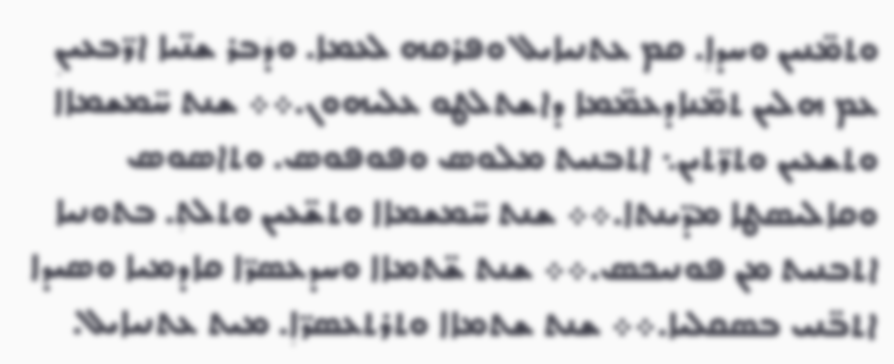ܘܬܡ̈ܢܝܢ ܘܚܕܐܼ. ܩܡ ܥܬܢܝܐܝܠ ܘܦܪܩܗ ܠܥܡܐ. ܘܕܿܒܪ ܫܢ̈ܝܐ ܐܪ̈ܒܥܝܢܼ ܥܡ ܗܠܝܢ ܬܡ̈ܢܐܕܥܡ̈ܡܐ ܕܐܫܬܠܛܘ ܥܠܝܗܘܢ.܀܀ ܫܢܬ ܚ̈ܡܫܡܐܐ ܘܬܫܥܝܢ ܘܬܪ̈ܬܝܢ܆ ܐܬܒܢܝܬ ܡܠܘܣ ܘܦܘܦܘܣ. ܘܬܐܣܘܣ ܘܩܐܠܝܣܛܐ ܡܕ̈ܝܢܬܐ.܀܀ ܫܢܬ ܚ̈ܡܫܡܐܐ ܘܬܫ̈ܥܝܢ ܘܬܠܬܼ. ܒܬܘܢܝܐ ܐܬܒܢܝܬ ܡܢ ܦܘܢܝܟܣ.܀܀ ܫܢܬ ܫ̈ܬܡܐܐ ܘܚܕܥܣܪ̈ܐ ܩܐܕܡܝܐ ܘܣܝܕܐ ܐܬܒ̈ܢܝ ܒܣܩܠܝܐ.܀܀ ܫܢܬ ܫܬܡܐܐ ܘܬܪܬܥܣܪ̈ܐܼ. ܡܝܬ ܥܬܢܝܐܝܠ.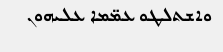ܘܐܫܬܠܛܘ ܥܡ̈ܡܐ ܥܠܝܗܘܢ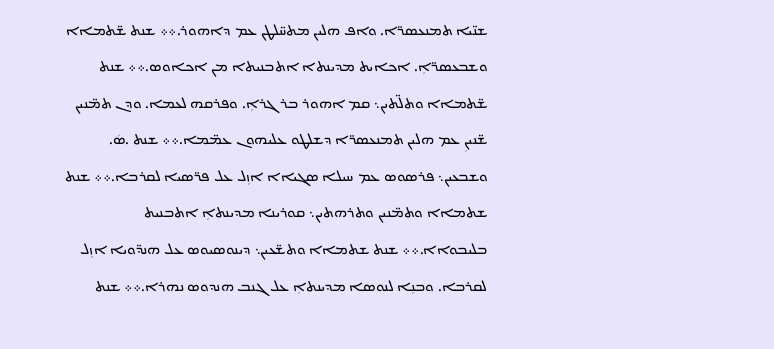ܫܢ̈ܝܐ ܬܡܢܥܣܪ̈ܐ. ܘܐܦ ܗܠܝܢ ܡܬܚ̈ܠܛܢ ܥܡ ܕܐܗܘܪ.܀܀ ܫܢܬ ܫ̈ܬܡܐܐ ܘܫܒܥܣܪ̈ܐܼ. ܐܟܐܝܬ ܡܕܝܢܬܐ ܐܬܒܢܝܬܐ ܡܢ ܐܟܐܘܣ.܀܀ ܫܢܬ ܫ̈ܬܡܐܐ ܘܬܠ̈ܬܝܢ܆ ܩܡ ܐܗܘܪ ܒܪ ܓܪܐܼ. ܘܦܪܩܗ ܠܥܡܐ. ܘܕܢ ܬܡ̈ܢܝܢ ܫ̈ܢܝܢܼ ܥܡ ܗܠܝܢ ܬܡܢܥܣܪ̈ܐ ܕܫܠܛܘ ܥܠܝܗܘܢ ܥܡ̈ܡܐ.܀܀ ܫܢܬ .ܣܿ. ܘܫܒܥܝܢ܆ ܦܪܣܘܣ ܥܡ ܚܝܠܐ ܣܓܝܐܐ ܐܙܼܠ ܥܠ ܦܪ̈ܣܝܐ ܠܩܪܒܐ.܀܀ ܫܢܬ ܫܬܡܐܐ ܘܬܡ̈ܢܝܢ ܘܬܪܗܬܝܢ܆ ܩܘܪܝܢܐ ܡܕܝܢܬܐܼ ܐܬܒܢܝܬ ܒܠܝܒܘܐܐ.܀܀ ܫܢܬ ܫܬܡܐܐ ܘܬܫ̈ܥܝܢ܆ ܕܝܢܘܣܝܘܣ ܥܠ ܗܢܕ̈ܘܝܐ ܐܙܼܠ ܠܩܪܒܐ. ܘܒܢܼܐ ܠܢܘܣܐ ܡܕܝܢܬܐܼ ܥܠ ܓܢܒ ܗܢܕܘܣ ܢܗܪܐ.܀܀ ܫܢܬ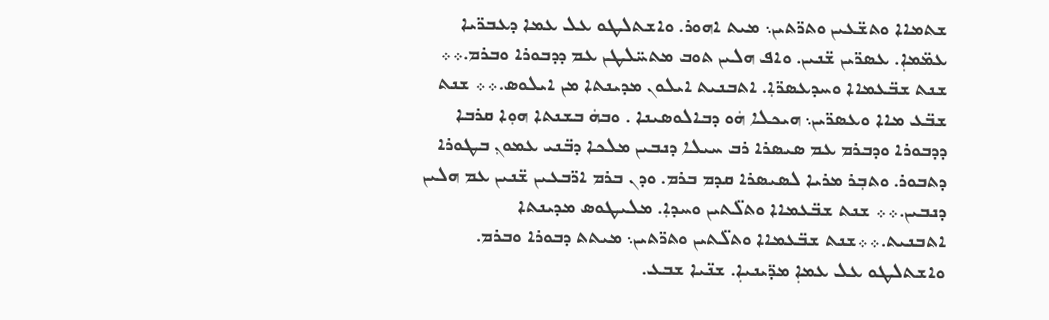ܫܬܡܐܐ ܘܬܫ̈ܥܝܢ ܘܬܪ̈ܬܝܢ܆ ܡܝܬ ܐܗܘܪ. ܘܐܫܬܠܛܘ ܥܠ ܥܡܐ ܕܥܒܪ̈ܝܐ ܥܡ̈ܡܐܼ. ܥܣܪ̈ܝܢ ܫ̈ܢܝܢ. ܘܐܦ ܗܠܝܢ ܬܘܒ ܡܬܚ̈ܠܛܢ ܥܡ ܕܕܒܘܪܐ ܘܒܪܡ.܀܀ ܫܢܬ ܫܒ̈ܥܡܐܐ ܘܚܕܥܣܪ̈ܐܼ. ܐܬܒܢܝܬ ܐܝܠܘܢ ܡܕܝܢܬܐ ܡܢ ܐܝܠܘܣ.܀܀ ܫܢܬ ܫܒ̈ܥ ܡܐܐ ܘܥܣܪ̈ܝܢ܆ ܗܝܟܠܐ ܗܿܘ ܕܒܐܠܘܣܝܢܐ . ܘܒܗܿ ܒܫܢܬܐ ܗܘܼܐ ܩܪܒܐ ܕܕܒܘܪܐ ܘܕܒܪܡ ܥܡ ܣܝܣܪܐ ܪܒ ܚܝܠܐ ܕܢܒܝܢ ܡܠܟܐ ܕܒ̈ܢܝ ܥܡܘܢܼ ܒܛܘܪܐ ܕܬܒܘܪ. ܘܬܒܼܪ ܡܪܝܐ ܠܣܝܣܪܐ ܩܕܡ ܒܪܡ. ܘܕܢ ܒܪܡ ܐܪ̈ܒܥܝܢ ܫ̈ܢܝܢ ܥܡ ܗܠܝܢ ܕܢܒܝܢ.܀܀ ܫܢܬ ܫܒ̈ܥܡܐܐ ܘܬܠ̈ܬܝܢ ܘܚܕܐܼ. ܡܠܝܛܘܣ ܡܕܝܢܬܐ
ܐܬܒܢܝܬ.܀܀ܫܢܬ ܫܒ̈ܥܡܐܐ ܘܬܠ̈ܬܝܢ ܘܬܪ̈ܬܝܢ܆ ܡܝܬܬ ܕܒܘܪܐ ܘܒܪܡ. ܘܐܫܬܠܛܘ ܥܠ ܥܡܐܼ ܡܕ̈ܝܢܝܐܼ. ܫܢ̈ܝܐ ܫܒܥ.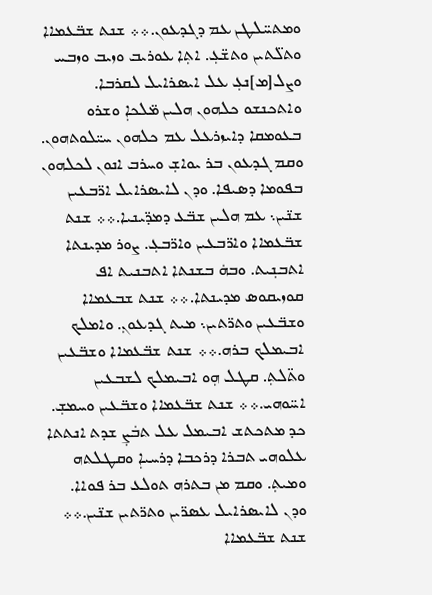ܘܡܬܚ̈ܠܛܢ ܥܡ ܕܓܕܥܘܢ.܀܀ ܫܢܬ ܫܒ̈ܥܡܐܐ ܘܬܠ̈ܬܝܢ ܘܬܫ̈ܥܼ. ܐܬܼܐ ܥܘܪܝܒ ܘܙܝܒ ܘܙܒܚ ܘܨܠ[ܡ]ܢܥܼ ܥܠ ܐܝܣܪܐܝܠ ܠܩܪܒܐ. ܘܐܬܟܢܫܘ ܟܠܗܘܢ ܗܠܝܢ ܡ̈ܠܟܐܼ ܘܫܪܘ ܒܥܘܡܩܐ ܕܐܝܙܪܥܠ ܥܡ ܟܠܗܘܢ ܚܝ̈ܠܘܬܗܘܢ. ܘܩܡ ܓܕܥܘܢ ܒܪ ܝܘܐܫܼ ܘܚܪܒ ܐܢܘܢ ܠܟܠܗܘܢ ܒܦܘܡܐ ܕܣܝܦܐ. ܘܕܢ ܠܐܝܣܪܐܝܠ ܐܪ̈ܒܥܝܢ ܫܢ̈ܝܢ܆ ܥܡ ܗܠܝܢ ܫܒ̈ܥ ܕܡܕ̈ܝܢܝܐ.܀܀ ܫܢܬ ܫܒ̈ܥܡܐܐ ܘܐܪ̈ܒܥܝܢ ܘܐܪ̈ܒܥܼ. ܨܘܪ ܡܕܝܢܬܐ ܐܬܒܢܼܝܬ. ܘܒܗܿ ܒܫܢܬܐ ܐܬܒܢܝܬ ܐܦ ܩܘܙܝܩܘܣ ܡܕܝܢܬܐ.܀܀ ܫܢܬ ܫܒܥܡܐܐ ܘܫܒ̈ܥܝܢ ܘܬܪ̈ܬܝܢ܆ ܡܝܬ ܓܕܥܘܢܼ. ܘܐܡܠܟ ܐܒܝܡܠܟ ܒܪܗ.܀܀ ܫܢܬ ܫܒ̈ܥܡܐܐ ܘܫܒ̈ܥܝܢ ܘܬ̈ܠܬܼ. ܩܛܠ ܗܼܘ ܐܒܝܡܠܟ ܠܫܒܥܝܢ ܐܚ̈ܘܗܝ.܀܀ ܫܢܬ ܫܒ̈ܥܡܐܐ ܘܫܒ̈ܥܝܢ ܘܚܡܫܼ. ܟܕ ܡܬܟܬܫ ܐܒܝܡܠ ܥܠ ܬܒܿܨܼ ܫܕܬ ܐܢܬܬܐ ܥܠܘܗܝ ܬܒܪܐ ܕܪܟܒܐ ܕܪܚܝܐܼ ܘܩܛܠܬܗ ܘܡܝܬܼ. ܘܩܡ ܡܢ ܒܬܪܗ ܬܘܠܥ ܒܪ ܦܘܐܐ. ܘܕܢ ܠܐܝܣܪܐܝܠ ܥܣܪ̈ܝܢ ܘܬܪ̈ܬܝܢ ܫܢ̈ܝܢ.܀܀ ܫܢܬ ܫܒ̈ܥܡܐܐ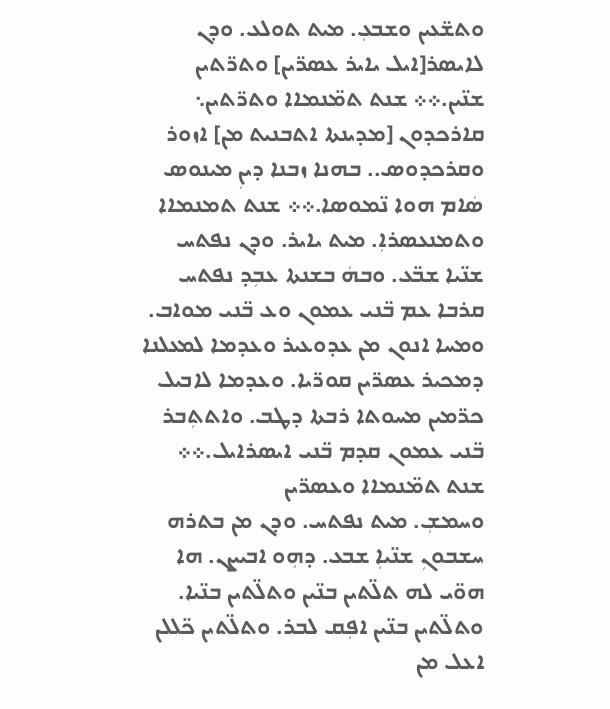ܘܬܫ̈ܥܝܢ ܘܫܒܥܼ. ܡܝܬ ܬܘܠܥ. ܘܕܢ ܠܐܝܣܪ[ܐܝܠ ܝܐܝܪ ܥܣܪ̈ܝܢ] ܘܬܪ̈ܬܝܢ ܫܢ̈ܝܢ.܀܀ ܫܢܬ ܬܡ̈ܢܡܐܐ ܘܬܪ̈ܬܝܢ܆ ܩܐܪܟܕܘܢ [ܡܕܝܢܬܐ ܐܬܒܢܝܬ ܡܢ] ܐܙܘܪ ܘܩܪܟܕܘܣ.. ܒܗܢܐ ܙܒܢܐ ܕܝܢܼ ܡܝܢܘܣ ܣܿܐܡ ܗܘܐ ܢ̈ܡܘܣܐ.܀܀ ܫܢܬ ܬܡܢܡܐܐ ܘܬܡܢܥܣܪܐܼ. ܡܝܬ ܝܐܝܪ. ܘܕܢ ܢܦܬܚ ܫܢ̈ܝܐ ܫܒ̈ܥ. ܘܒܗܿ ܒܫܢܬܐ ܥܒܼܕ ܢܦܬܚ ܩܪܒܐ ܥܡ ܒ̈ܢܝ ܥܡܘܢ ܘܥ ܒ̈ܢܝ ܡܘܐܒ. ܘܡܚܐ ܐܢܘܢ ܡܢ ܥܕܘܥܝܪ ܘܥܕܡܐ ܠܡܥܠܢܐ ܕܡܟܝܪ ܥܣܪ̈ܝܢ ܩܘܪ̈ܝܐ. ܘܥܕܡܐ ܠܐܒܝܠ ܟܪ̈ܡܝܢ ܡܚܘܬܐ ܪܒܬܐ ܕܛܒ. ܘܐܬܬܼܒܪ ܒ̈ܢܝ ܥܡܘܢ ܩܕܡ ܒ̈ܢܝ ܐܝܣܪܐܝܠ.܀܀ ܫܢܬ ܬܡ̈ܢܡܐܐ ܘܥܣܪ̈ܝܢ
ܘܚܡܫܼ. ܡܝܬ ܢܦܬܚ. ܘܕܢ ܡܢ ܒܬܪܗ ܚܫܒܘܢܼ ܫܢ̈ܝܐܼ ܫܒܥ. ܕܗܼܘ ܐܒܝܨܢ. ܗܐ ܗܘ̈ܝ ܠܗ ܬܠ̈ܬܝܢ ܒܢ̈ܝܢ ܘܬܠ̈ܬܝܢ ܒܢ̈ܝܐ. ܘܬܠ̈ܬܝܢ ܒܢ̈ܝܢ ܐܦܼܩ ܠܒܪ. ܘܬܠ̈ܬܝܢ ܟ̈ܠܠܢ ܐܥܠ ܡܢ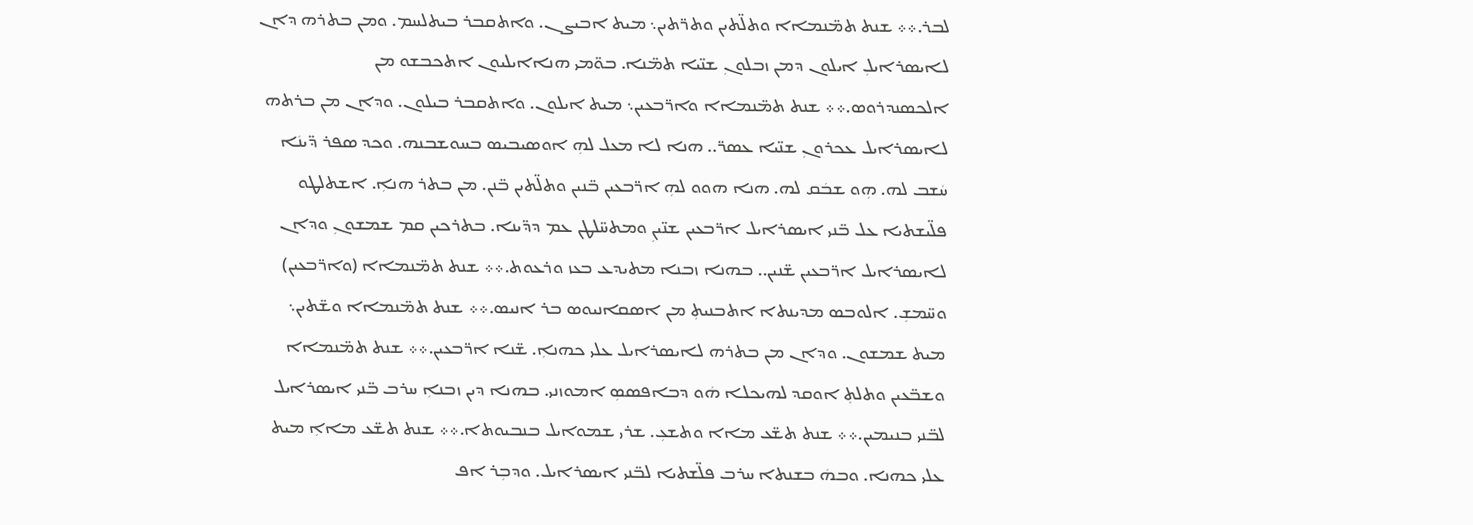ܠܒܪ.܀܀ ܫܢܬ ܬܡ̈ܢܡܐܐ ܘܬܠ̈ܬܝܢ ܘܬܪ̈ܬܝܢ܆ ܡܝܬ ܐܒܝܨܢ. ܘܐܬܩܒܪ ܒܝܬܠܚܡ. ܘܡܢ ܒܬܪܗ ܕܐܢ ܠܐܝܣܪܐܝܠܼ ܐܝܠܘܢ ܕܡܢ ܙܒܠܘܢܼ ܫܢ̈ܝܐ ܬܡ̈ܢܐ. ܒܘ̈ܡܝ ܗܢܐܐܝܠܝܘܢ ܐܬܟܒܫܘ ܡܢ ܐܠܟܣܢܕܪܘܣ.܀܀ ܫܢܬ ܬܡ̈ܢܡܐܐ ܘܐܪ̈ܒܥܝܢ܆ ܡܝܬ ܐܝܠܘܢ. ܘܐܬܩܒܪ ܒܝܠܘܢ. ܘܕܐܢ ܡܢ ܒܪܬܗ ܠܐܝܣܪܐܝܠ ܥܟܪܘܢܼ ܫܢ̈ܝܐ ܥܣܪ̈.. ܗܢܐ ܠܐ ܡܥܠ ܠܗܼ ܐܘܣܝܒܝܣ ܒܚܘܫܒܢܗ. ܘܟܕ ܣܦܪ ܕ̈ܝܢܿܐ ܚܿܫܒ ܠܗ. ܗܼܘ ܫܒܿܩ ܠܗ. ܗܢܐ ܗܘܘ ܠܗܼ ܐܪ̈ܒܥܝܢ ܒ̈ܢܝܢ ܘܬܠ̈ܬܝܢ ܒ̈ܢܢ. ܡܢ ܒܬܪ ܗܢܐܼ. ܐܫܬܠܛܘ ܦܠ̈ܝܫܬܝܐ ܥܠ ܒ̈ܢܝ ܐܝܣܪܐܝܠ ܐܪ̈ܒܥܝܢ ܫܢ̈ܝܢܼ ܘܡܬܚ̈ܠܛܢ ܥܡ ܕܕ̈ܝܢܐ. ܒܬܪܟܝܢ ܩܡ ܫܡܫܘܢܼ ܘܕܐܢ ܠܐܝܣܪܐܝܠ ܐܪ̈ܒܥܝܢ ܫ̈ܢܝܢ.. ܒܗܢܐ ܙܒܢܐ ܡܬܝܕܥ ܒܥܙ ܘܪܥܘܬ.܀܀ ܫܢܬ ܬܡ̈ܢܡܐܐ (ܘܐܪ̈ܒܥܝܢ) ܘܚ̈ܡܫܼ. ܐܠܘܒܣ ܡܕܝܢܬܐ ܐܬܒܢܝܬܼ ܡܢ ܐܣܩܐܢܝܘܣ ܒܪ ܐܢܝܣ.܀܀ ܫܢܬ ܬܡ̈ܢܡܐܐ ܘܫ̈ܬܝܢ܆ ܡܝܬ ܫܡܫܘܢ. ܘܕܐܢ ܡܢ ܒܬܪܗ ܠܐܝܣܪܐܝܠ ܥܠܝ ܟܗܢܐܼ. ܫ̈ܢܐ ܐܪ̈ܒܥܝܢ.܀܀ ܫܢܬ ܬܡ̈ܢܡܐܐ ܘܫܒ̈ܥܝܢ ܘܬܠܬܼ ܐܘܩܕ ܠܗܝܟܠܐ ܗܿܘ ܕܒܐܦܣܣܼ ܐܡܘܙܢܝ. ܒܗܢܐ ܕܝܢ ܙܒܢܐܼ ܚܪܒ ܒ̈ܢܝ ܐܝܣܪܐܝܠ ܠܒ̈ܢܝ ܒܢܝܡܝܢ.܀܀ ܫܢܬ ܬܫ̈ܥ ܡܐܐ ܘܬܫܥܼ. ܫܪܝ ܫܡܘܐܝܠ ܒܢܒܝܘܬܐ.܀܀ ܫܢܬ ܬܫ̈ܥ ܡܐܐܼ ܡܝܬ ܥܠܝ ܟܗܢܐ. ܘܒܗܿ ܒܫܢܬܐ ܚܪܒ ܦܠ̈ܫܬܝܐ ܠܒ̈ܢܝ ܐܝܣܪܐܝܠ. ܘܕܒܼܪ ܐܦ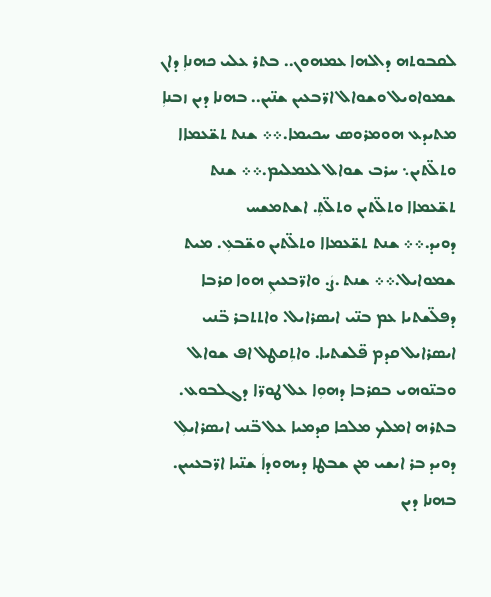ܠܩܒܘܬܗ ܕܐܠܗܐ ܥܡܗܘܢ.. ܒܬܪ ܥܠܝ ܟܗܢܐܼ ܕܐܢ ܫܡܘܐܘܝܠ ܘܫܘܐܠ ܐܪ̈ܒܥܝܢ ܫܢ̈ܝܢ.. ܒܗܢܐ ܕܝܢ ܙܒܢܐܼ ܡܬܝܕܥ ܗܘܡܪܘܣ ܚܟܝܡܐ.܀܀ ܫܢܬ ܬܫ̈ܥܡܐܐ ܘܬܠ̈ܬܝܢ܆ ܚܪܒ ܫܘܐܠ ܠܥܡܠܝܡ.܀܀ ܫܢܬ ܬܫ̈ܥܡܐܐ ܘܬܠ̈ܬܝܢ ܘܬܠ̈ܬܼ. ܐܫܬܡܫܚ
ܕܘܝܕ.܀܀ ܫܢܬ ܬܫ̈ܥܡܐܐ ܘܬܠ̈ܬܝܢ ܘܫ̈ܒܥܼ. ܡܝܬ ܫܡܘܐܝܠ.܀܀ ܫܢܬ .ܨܿ. ܘܐܪ̈ܒܥܝܢܼ ܗܘܐ ܩܪܒܐ ܕܦܠ̈ܫܬܝܐ ܥܡ ܒܢ̈ܝ ܐܝܣܪܐܝܠ. ܘܐܬܬܒܪ ܒ̈ܢܝ ܐܝܣܪܐܝܠ ܩܕܡ ܦ̈ܠܫܬܝܐ. ܘܐܬܼܩܛܠ ܐܦ ܫܘܐܠ ܘܒܢ̈ܘܗܝ ܒܩܪܒܐ ܕܗܘܼܐ ܥܠ ܛܘܪ̈ܐ ܕܓܠܒܘܥ. ܒܬܪܗ ܐܡܠܟ ܡܠܟܐ ܩܕܡܝܐ ܥܠ ܒ̈ܢܝ ܐܝܣܪܐܝܠܼ ܕܘܝܕ ܒܪ ܐܝܫܝ ܡܢ ܫܒܛܐ ܕܝܗܘܕܐܿ ܫܢ̈ܝܐ ܐܪ̈ܒܥܝܝܢ. ܒܗܢܐ ܕܝܢ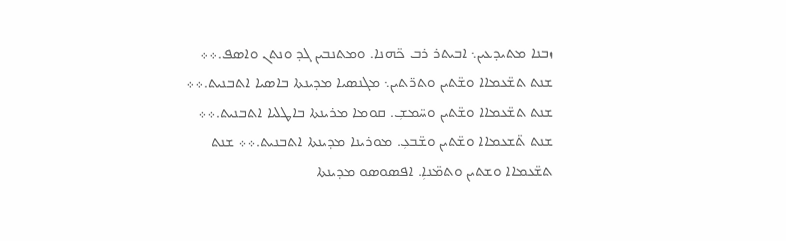ܙܒܢܐ ܡܬܝܕܥܝܢ܆ ܐܒܝܬܪ ܪܒ ܟ̈ܗܢܐ. ܘܡܬܢܒܝܢ ܓܕ ܘܢܬܢ ܘܐܣܦ.܀܀ ܫܢܬ ܬܫ̈ܥܡܐܐ ܘܫ̈ܬܝܢ ܘܬܪ̈ܬܝܢ܆ ܡܓܢܣܝܐ ܡܕܝܢܬܐ ܒܐܣܝܐ ܐܬܒܢܝܬ.܀܀ ܫܢܬ ܬܫ̈ܥܡܐܐ ܘܫ̈ܬܝܢ ܘܚ̈ܡܫܼ. ܩܘܡܐ ܡܪܝܢܬܐ ܒܐܛܠܝܐ ܐܬܒܢܝܬ.܀܀ ܫܢܬ ܬ̈ܫܥܡܐܐ ܘܫ̈ܬܝܢ ܘܫ̈ܒܥܼ. ܡܘܪܝܢܐ ܡܕܝܢܬܐ ܐܬܒܢܝܬ.܀܀ ܫܢܬ ܬܫ̈ܥܡܐܐ ܘܫܬܝܢ ܘܬܡ̈ܢܐܼ. ܐܦܣܘܣܘ ܡܕܝܢܬܐ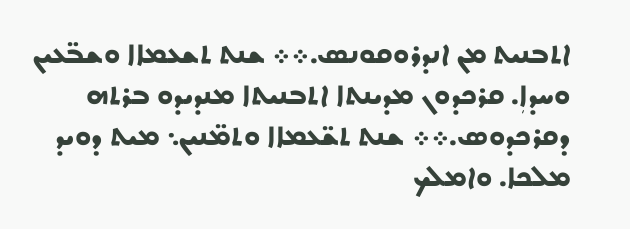ܐܬܒܢܝܬ ܡܢ ܐܢܕܪܘܩܘܢܣ.܀܀ ܫܢܬ ܬܫܥܡܐܐ ܘܫܒ̈ܥܝܢ ܘܚܕܐܼ. ܩܪܟܕܘܢ ܡܕܝܢܬܐ ܐܬܒܢܝܬܐ ܡܢܕܝܕܘ ܒܪܬܗ ܕܩܪܟܕܘܣ.܀܀ ܫܢܬ ܬܫ̈ܥܡܐܐ ܘܬܡ̈ܢܝܢ܆ ܡܝܬ ܕܘܝܕ ܡܠܟܐ. ܘܐܡܠܟ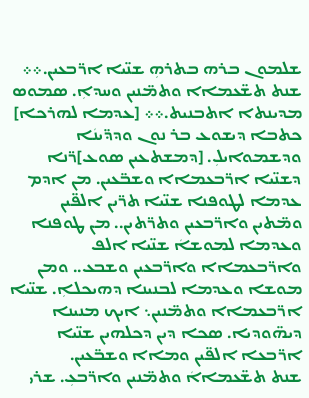ܫܠܡܘܢ ܒܪܗ ܒܬܪܗܼ ܫܢ̈ܝܐ ܐܪ̈ܒܥܝܢ.܀܀ ܫܢܬ ܬܫ̈ܥܡܐܐ ܘܬܡ̈ܢܝܢ ܘܚܕܐܼ. ܣܡܘܣ ܡܕܝܢܬܐ ܐܬܒܢܝܬ.܀܀ [ܥܕܡܐ ܠܗܪܟܐ] ܟܬܒܐ ܕܝܫܘܥ ܒܪ ܢܘܢ ܘܕܕ̈ܝܢܿܐ ܘܕܫܡܘܐܝܠܼ. [ܕܡܫܬܥܝܢ ܣܘܥ]ܪ̈ܢܐ ܕܫܢ̈ܝܐ ܐܪ̈ܒܥܡܐܐ ܘܫܒ̈ܥܝܢ. ܡܢ ܐܕܡ ܥܕܡܐ ܠܛܘܦܢܐ ܫܢ̈ܝܐ ܬܪ̈ܝܢ ܐܠܦ̈ܝܢ ܘܡ̈ܬܝܢ ܘܐܪ̈ܒܥܝܢ ܘܬܪ̈ܬܝܢ.. ܡܢ ܛܘܦܢܐ ܘܥܕܡܐ ܠܡܘܫܐܿ ܫܢ̈ܝܐ ܐܠܦ ܘܐܪ̈ܒܥܡܐܐ ܘܐܪ̈ܒܥܝܢ ܘܫܒܥ.. ܘܡܢ ܡܘܫܐ ܘܥܕܡܐ ܠܒܢܝܢܐ ܕܗܝܟܠܐܼ. ܫܢ̈ܝܐ ܐܪ̈ܒܥܡܐܐ ܘܬܡ̈ܢܝܢ܆ ܐܝܟ ܡܢܝܢܐ ܕܝܗ̈ܘܕܝܐ. ܣܟܐ ܕܝܢ ܕܟܠܗܝܢ ܫܢ̈ܝܐ ܐܪ̈ܒܥܐ ܐܠܦ̈ܝܢ ܘܡܐܐ ܘܫܒ̈ܥܝܢ.
ܫܢܬ ܬܫ̈ܥܡܐܐܿ ܘܬܡ̈ܢܝܢ ܘܐܪ̈ܒܥܼ. ܫܪܝ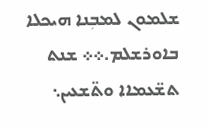ܫܠܡܘܢ ܠܡܒܼܢܐ ܗܝܟܠܐ ܒܐܘܪܫܠܡ.܀܀ ܫܢܬ ܬܫ̈ܥܡܐܐ ܘܬ̈ܫܥܝܢ܆